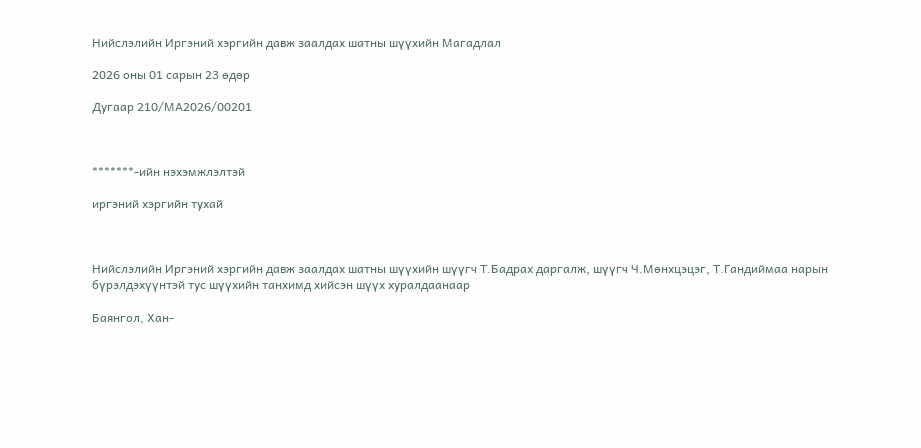Нийслэлийн Иргэний хэргийн давж заалдах шатны шүүхийн Магадлал

2026 оны 01 сарын 23 өдөр

Дугаар 210/МА2026/00201



*******-ийн нэхэмжлэлтэй

иргэний хэргийн тухай



Нийслэлийн Иргэний хэргийн давж заалдах шатны шүүхийн шүүгч Т.Бадрах даргалж, шүүгч Ч.Мөнхцэцэг, Т.Гандиймаа нарын бүрэлдэхүүнтэй тус шүүхийн танхимд хийсэн шүүх хуралдаанаар

Баянгол, Хан-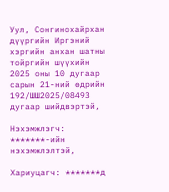Уул, Сонгинохайрхан дүүргийн Иргэний хэргийн анхан шатны тойргийн шүүхийн 2025 оны 10 дугаар сарын 21-ний өдрийн 192/ШШ2025/08493 дугаар шийдвэртэй,

Нэхэмжлэгч: *******-ийн нэхэмжлэлтэй,

Хариуцагч: *******д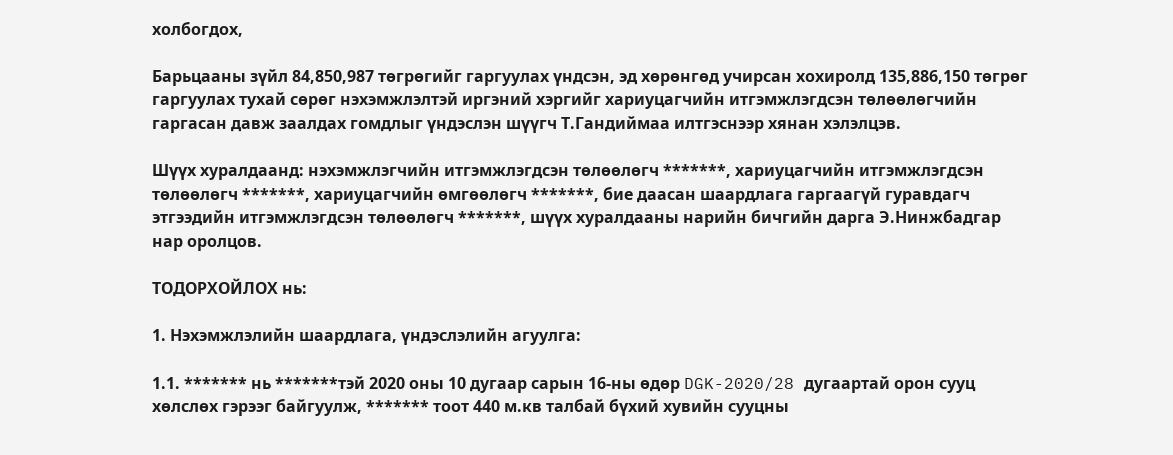холбогдох,

Барьцааны зүйл 84,850,987 төгрөгийг гаргуулах үндсэн, эд хөрөнгөд учирсан хохиролд 135,886,150 төгрөг гаргуулах тухай сөрөг нэхэмжлэлтэй иргэний хэргийг хариуцагчийн итгэмжлэгдсэн төлөөлөгчийн гаргасан давж заалдах гомдлыг үндэслэн шүүгч Т.Гандиймаа илтгэснээр хянан хэлэлцэв.

Шүүх хуралдаанд: нэхэмжлэгчийн итгэмжлэгдсэн төлөөлөгч *******, хариуцагчийн итгэмжлэгдсэн төлөөлөгч *******, хариуцагчийн өмгөөлөгч *******, бие даасан шаардлага гаргаагүй гуравдагч этгээдийн итгэмжлэгдсэн төлөөлөгч *******, шүүх хуралдааны нарийн бичгийн дарга Э.Нинжбадгар нар оролцов.

ТОДОРХОЙЛОХ нь:

1. Нэхэмжлэлийн шаардлага, үндэслэлийн агуулга:

1.1. ******* нь *******тэй 2020 оны 10 дугаар сарын 16-ны өдөр DGK-2020/28 дугаартай орон сууц хөлслөх гэрээг байгуулж, ******* тоот 440 м.кв талбай бүхий хувийн сууцны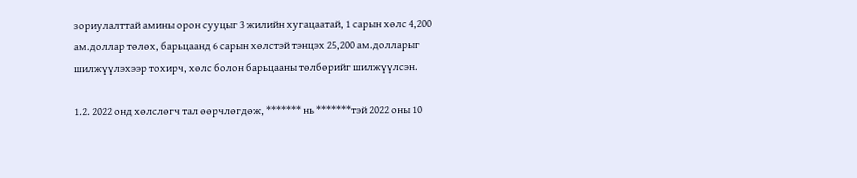зориулалттай амины орон сууцыг 3 жилийн хугацаатай, 1 сарын хөлс 4,200 ам.доллар төлөх, барьцаанд 6 сарын хөлстэй тэнцэх 25,200 ам.долларыг шилжүүлэхээр тохирч, хөлс болон барьцааны төлбөрийг шилжүүлсэн.

1.2. 2022 онд хөлслөгч тал өөрчлөгдөж, ******* нь *******тэй 2022 оны 10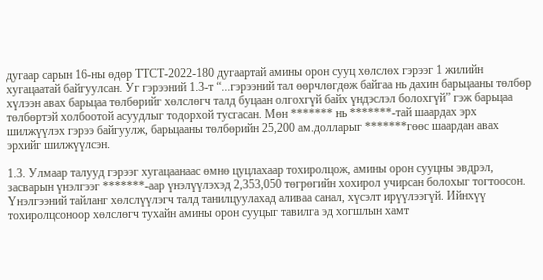дугаар сарын 16-ны өдөр ТТСТ-2022-180 дугаартай амины орон сууц хөлслөх гэрээг 1 жилийн хугацаатай байгуулсан. Уг гэрээний 1.3-т “...гэрээний тал өөрчлөгдөж байгаа нь дахин барьцааны төлбөр хүлээн авах барьцаа төлбөрийг хөлслөгч талд буцаан олгохгүй байх үндэслэл болохгүй” гэж барьцаа төлбөртэй холбоотой асуудлыг тодорхой тусгасан. Мөн ******* нь *******-тай шаардах эрх шилжүүлэх гэрээ байгуулж, барьцааны төлбөрийн 25,200 ам.долларыг *******гөөс шаардан авах эрхийг шилжүүлсэн.

1.3. Улмаар талууд гэрээг хугацаанаас өмнө цуцлахаар тохиролцож, амины орон сууцны эвдрэл, засварын үнэлгээг *******-аар үнэлүүлэхэд 2,353,050 төгрөгийн хохирол учирсан болохыг тогтоосон. Үнэлгээний тайланг хөлслүүлэгч талд танилцуулахад аливаа санал, хүсэлт ирүүлээгүй. Ийнхүү тохиролцсоноор хөлслөгч тухайн амины орон сууцыг тавилга эд хогшлын хамт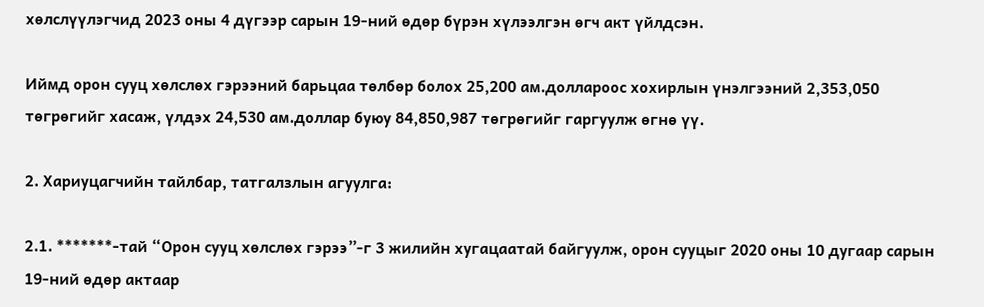хөлслүүлэгчид 2023 оны 4 дүгээр сарын 19-ний өдөр бүрэн хүлээлгэн өгч акт үйлдсэн.

Иймд орон сууц хөлслөх гэрээний барьцаа төлбөр болох 25,200 ам.доллароос хохирлын үнэлгээний 2,353,050 төгрөгийг хасаж, үлдэх 24,530 ам.доллар буюу 84,850,987 төгрөгийг гаргуулж өгнө үү.

2. Хариуцагчийн тайлбар, татгалзлын агуулга:

2.1. *******-тай “Орон сууц хөлслөх гэрээ”-г 3 жилийн хугацаатай байгуулж, орон сууцыг 2020 оны 10 дугаар сарын 19-ний өдөр актаар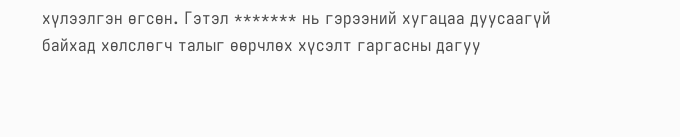хүлээлгэн өгсөн. Гэтэл ******* нь гэрээний хугацаа дуусаагүй байхад хөлслөгч талыг өөрчлөх хүсэлт гаргасны дагуу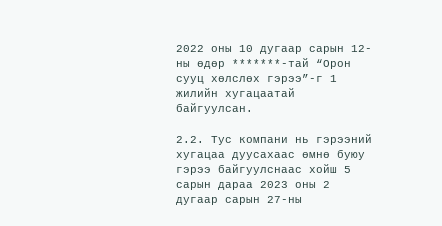2022 оны 10 дугаар сарын 12-ны өдөр *******-тай “Орон сууц хөлслөх гэрээ”-г 1 жилийн хугацаатай байгуулсан.

2.2. Тус компани нь гэрээний хугацаа дуусахаас өмнө буюу гэрээ байгуулснаас хойш 5 сарын дараа 2023 оны 2 дугаар сарын 27-ны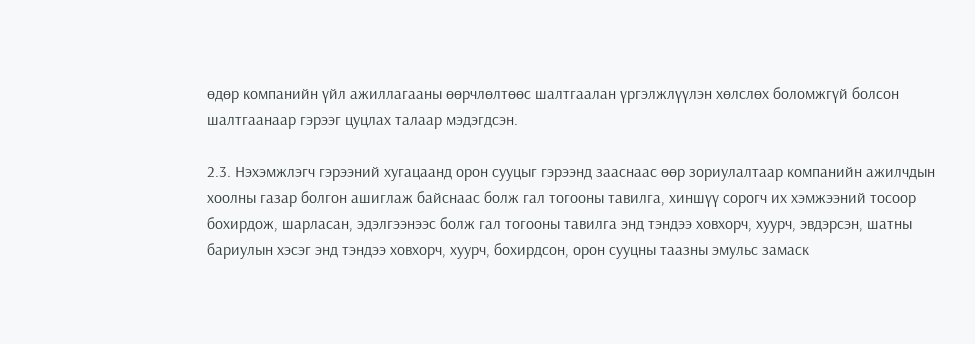өдөр компанийн үйл ажиллагааны өөрчлөлтөөс шалтгаалан үргэлжлүүлэн хөлслөх боломжгүй болсон шалтгаанаар гэрээг цуцлах талаар мэдэгдсэн.

2.3. Нэхэмжлэгч гэрээний хугацаанд орон сууцыг гэрээнд зааснаас өөр зориулалтаар компанийн ажилчдын хоолны газар болгон ашиглаж байснаас болж гал тогооны тавилга, хиншүү сорогч их хэмжээний тосоор бохирдож, шарласан, эдэлгээнээс болж гал тогооны тавилга энд тэндээ ховхорч, хуурч, эвдэрсэн, шатны бариулын хэсэг энд тэндээ ховхорч, хуурч, бохирдсон, орон сууцны таазны эмульс замаск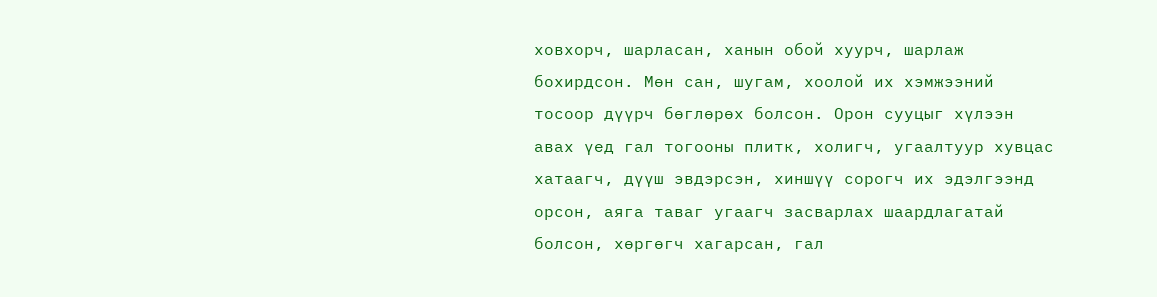ховхорч, шарласан, ханын обой хуурч, шарлаж бохирдсон. Мөн сан, шугам, хоолой их хэмжээний тосоор дүүрч бөглөрөх болсон. Орон сууцыг хүлээн авах үед гал тогооны плитк, холигч, угаалтуур хувцас хатаагч, дүүш эвдэрсэн, хиншүү сорогч их эдэлгээнд орсон, аяга таваг угаагч засварлах шаардлагатай болсон, хөргөгч хагарсан, гал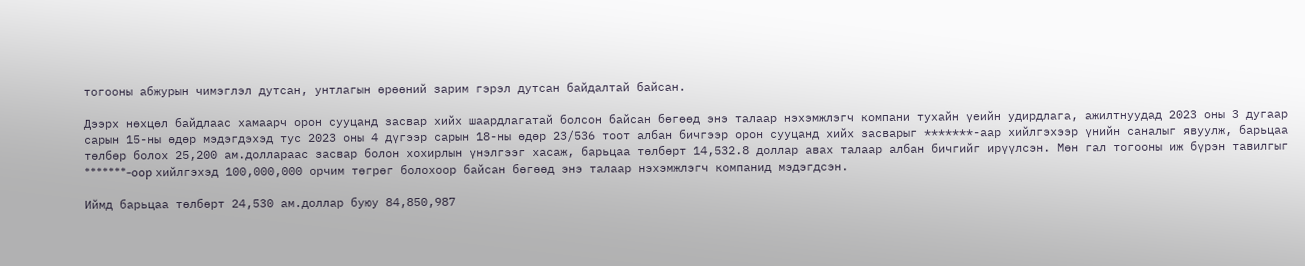тогооны абжурын чимэглэл дутсан, унтлагын өрөөний зарим гэрэл дутсан байдалтай байсан.

Дээрх нөхцөл байдлаас хамаарч орон сууцанд засвар хийх шаардлагатай болсон байсан бөгөөд энэ талаар нэхэмжлэгч компани тухайн үеийн удирдлага, ажилтнуудад 2023 оны 3 дугаар сарын 15-ны өдөр мэдэгдэхэд тус 2023 оны 4 дүгээр сарын 18-ны өдөр 23/536 тоот албан бичгээр орон сууцанд хийх засварыг *******-аар хийлгэхээр үнийн саналыг явуулж, барьцаа төлбөр болох 25,200 ам.доллараас засвар болон хохирлын үнэлгээг хасаж, барьцаа төлбөрт 14,532.8 доллар авах талаар албан бичгийг ирүүлсэн. Мөн гал тогооны иж бүрэн тавилгыг *******-oop хийлгэхэд 100,000,000 орчим төгрөг болохоор байсан бөгөөд энэ талаар нэхэмжлэгч компанид мэдэгдсэн.

Иймд барьцаа төлбөрт 24,530 ам.доллар буюу 84,850,987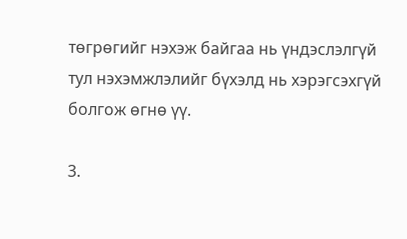төгрөгийг нэхэж байгаа нь үндэслэлгүй тул нэхэмжлэлийг бүхэлд нь хэрэгсэхгүй болгож өгнө үү.

3.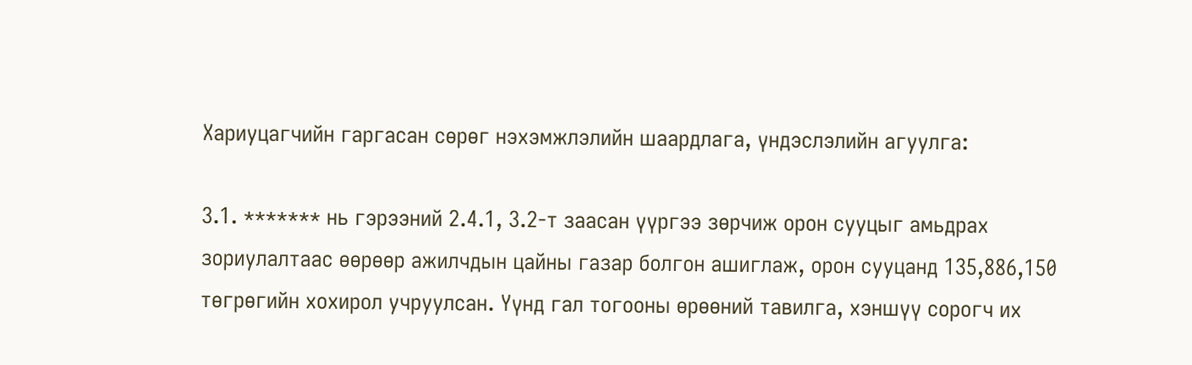Хариуцагчийн гаргасан сөрөг нэхэмжлэлийн шаардлага, үндэслэлийн агуулга:

3.1. ******* нь гэрээний 2.4.1, 3.2-т заасан үүргээ зөрчиж орон сууцыг амьдрах зориулалтаас өөрөөр ажилчдын цайны газар болгон ашиглаж, орон сууцанд 135,886,150 төгрөгийн хохирол учруулсан. Үүнд гал тогооны өрөөний тавилга, хэншүү сорогч их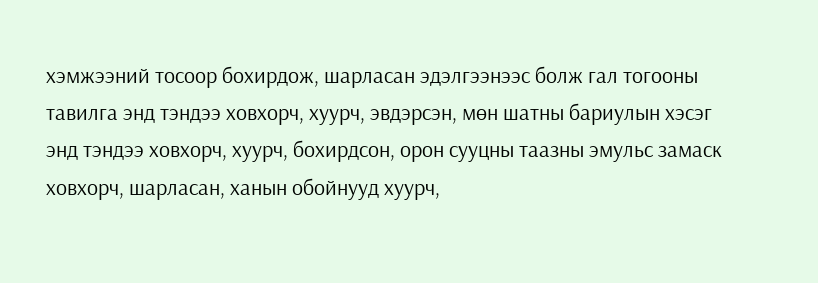хэмжээний тосоор бохирдож, шарласан эдэлгээнээс болж гал тогооны тавилга энд тэндээ ховхорч, хуурч, эвдэрсэн, мөн шатны бариулын хэсэг энд тэндээ ховхорч, хуурч, бохирдсон, орон сууцны таазны эмульс замаск ховхорч, шарласан, ханын обойнууд хуурч,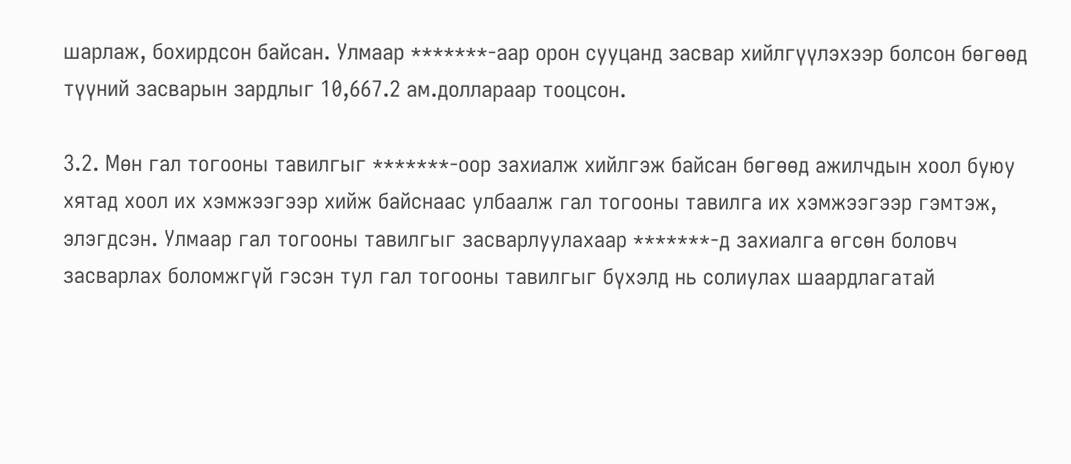шарлаж, бохирдсон байсан. Улмаар *******-аар орон сууцанд засвар хийлгүүлэхээр болсон бөгөөд түүний засварын зардлыг 10,667.2 ам.доллараар тооцсон.

3.2. Мөн гал тогооны тавилгыг *******-оор захиалж хийлгэж байсан бөгөөд ажилчдын хоол буюу хятад хоол их хэмжээгээр хийж байснаас улбаалж гал тогооны тавилга их хэмжээгээр гэмтэж, элэгдсэн. Улмаар гал тогооны тавилгыг засварлуулахаар *******-д захиалга өгсөн боловч засварлах боломжгүй гэсэн тул гал тогооны тавилгыг бүхэлд нь солиулах шаардлагатай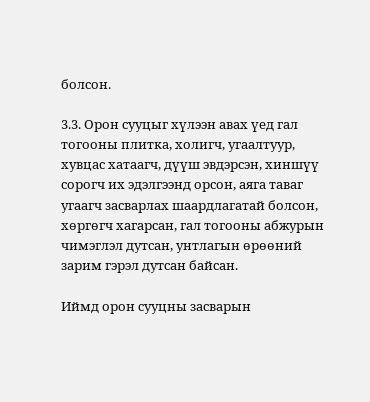болсон.

3.3. Орон сууцыг хүлээн авах үед гал тогооны плитка, холигч, угаалтуур, хувцас хатаагч, дүүш эвдэрсэн, хиншүү сорогч их эдэлгээнд орсон, аяга таваг угаагч засварлах шаардлагатай болсон, хөргөгч хагарсан, гал тогооны абжурын чимэглэл дутсан, унтлагын өрөөний зарим гэрэл дутсан байсан.

Иймд орон сууцны засварын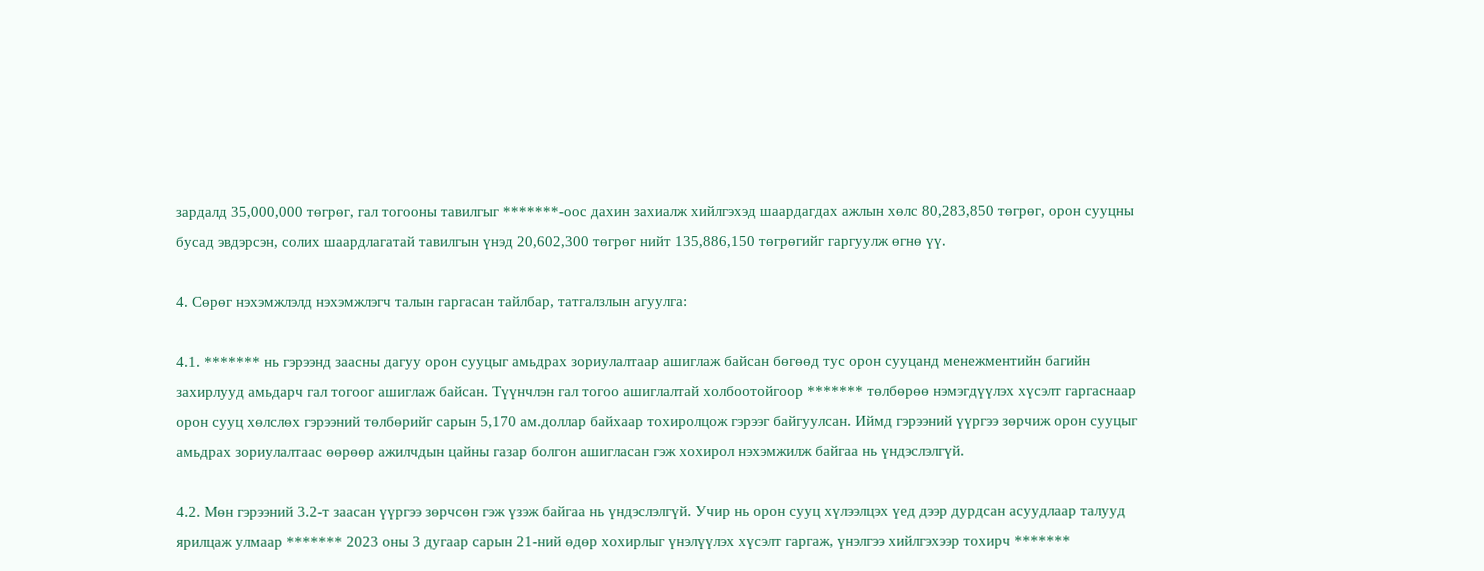зардалд 35,000,000 төгрөг, гал тогооны тавилгыг *******-оос дахин захиалж хийлгэхэд шаардагдах ажлын хөлс 80,283,850 төгрөг, орон сууцны бусад эвдэрсэн, солих шаардлагатай тавилгын үнэд 20,602,300 төгрөг нийт 135,886,150 төгрөгийг гаргуулж өгнө үү.

4. Сөрөг нэхэмжлэлд нэхэмжлэгч талын гаргасан тайлбар, татгалзлын агуулга:

4.1. ******* нь гэрээнд заасны дагуу орон сууцыг амьдрах зориулалтаар ашиглаж байсан бөгөөд тус орон сууцанд менежментийн багийн захирлууд амьдарч гал тогоог ашиглаж байсан. Түүнчлэн гал тогоо ашиглалтай холбоотойгоор ******* төлбөрөө нэмэгдүүлэх хүсэлт гаргаснаар орон сууц хөлслөх гэрээний төлбөрийг сарын 5,170 ам.доллар байхаар тохиролцож гэрээг байгуулсан. Иймд гэрээний үүргээ зөрчиж орон сууцыг амьдрах зориулалтаас өөрөөр ажилчдын цайны газар болгон ашигласан гэж хохирол нэхэмжилж байгаа нь үндэслэлгүй.

4.2. Мөн гэрээний 3.2-т заасан үүргээ зөрчсөн гэж үзэж байгаа нь үндэслэлгүй. Учир нь орон сууц хүлээлцэх үед дээр дурдсан асуудлаар талууд ярилцаж улмаар ******* 2023 оны 3 дугаар сарын 21-ний өдөр хохирлыг үнэлүүлэх хүсэлт гаргаж, үнэлгээ хийлгэхээр тохирч *******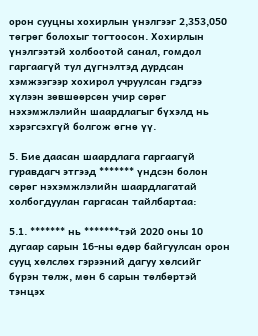орон сууцны хохирлын үнэлгээг 2,353,050 төгрөг болохыг тогтоосон. Хохирлын үнэлгээтэй холбоотой санал, гомдол гаргаагүй тул дүгнэлтэд дурдсан хэмжээгээр хохирол учруулсан гэдгээ хүлээн зөвшөөрсөн учир сөрөг нэхэмжлэлийн шаардлагыг бүхэлд нь хэрэгсэхгүй болгож өгнө үү.

5. Бие даасан шаардлага гаргаагүй гуравдагч этгээд ******* үндсэн болон сөрөг нэхэмжлэлийн шаардлагатай холбогдуулан гаргасан тайлбартаа:

5.1. ******* нь *******тэй 2020 оны 10 дугаар сарын 16-ны өдөр байгуулсан орон сууц хөлслөх гэрээний дагуу хөлсийг бүрэн төлж, мөн 6 сарын төлбөртэй тэнцэх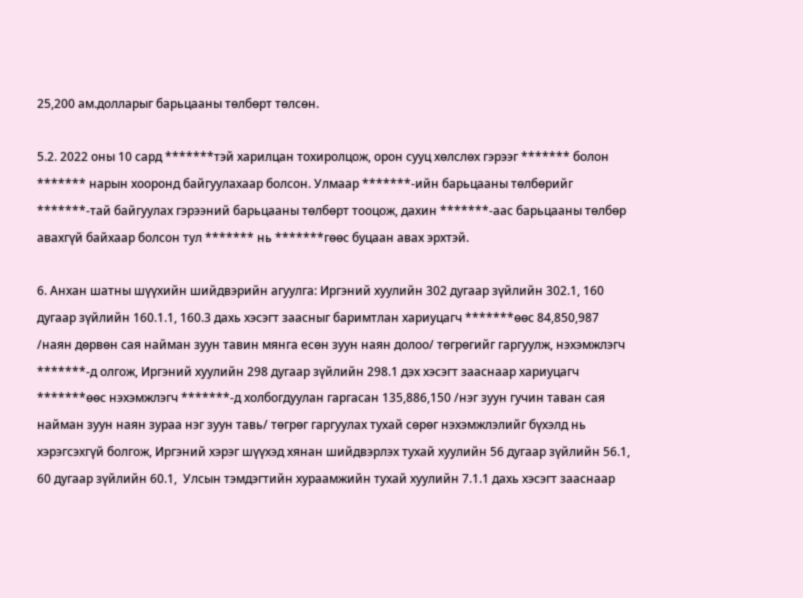25,200 ам.долларыг барьцааны төлбөрт төлсөн.

5.2. 2022 оны 10 сард *******тэй харилцан тохиролцож, орон сууц хөлслөх гэрээг ******* болон ******* нарын хооронд байгуулахаар болсон. Улмаар *******-ийн барьцааны төлбөрийг *******-тай байгуулах гэрээний барьцааны төлбөрт тооцож, дахин *******-аас барьцааны төлбөр авахгүй байхаар болсон тул ******* нь *******гөөс буцаан авах эрхтэй.

6. Анхан шатны шүүхийн шийдвэрийн агуулга: Иргэний хуулийн 302 дугаар зүйлийн 302.1, 160 дугаар зүйлийн 160.1.1, 160.3 дахь хэсэгт заасныг баримтлан хариуцагч *******өөс 84,850,987 /наян дөрвөн сая найман зуун тавин мянга есөн зуун наян долоо/ төгрөгийг гаргуулж, нэхэмжлэгч *******-д олгож, Иргэний хуулийн 298 дугаар зүйлийн 298.1 дэх хэсэгт зааснаар хариуцагч *******өөс нэхэмжлэгч *******-д холбогдуулан гаргасан 135,886,150 /нэг зуун гучин таван сая найман зуун наян зураа нэг зуун тавь/ төгрөг гаргуулах тухай сөрөг нэхэмжлэлийг бүхэлд нь хэрэгсэхгүй болгож, Иргэний хэрэг шүүхэд хянан шийдвэрлэх тухай хуулийн 56 дугаар зүйлийн 56.1, 60 дугаар зүйлийн 60.1,  Улсын тэмдэгтийн хураамжийн тухай хуулийн 7.1.1 дахь хэсэгт зааснаар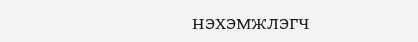нэхэмжлэгч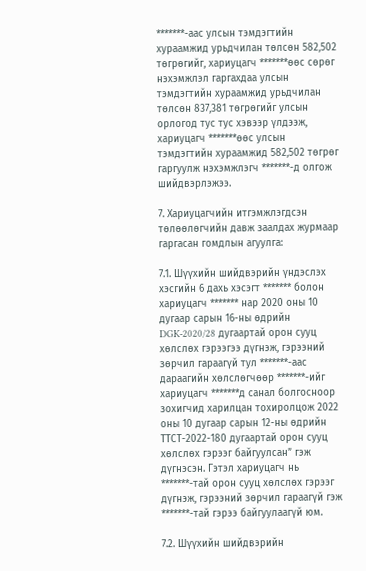*******-аас улсын тэмдэгтийн хураамжид урьдчилан төлсөн 582,502 төгрөгийг, хариуцагч *******өөс сөрөг нэхэмжлэл гаргахдаа улсын тэмдэгтийн хураамжид урьдчилан төлсөн 837,381 төгрөгийг улсын орлогод тус тус хэвээр үлдээж, хариуцагч *******өөс улсын тэмдэгтийн хураамжид 582,502 төгрөг гаргуулж нэхэмжлэгч *******-д олгож шийдвэрлэжээ.

7. Хариуцагчийн итгэмжлэгдсэн төлөөлөгчийн давж заалдах журмаар гаргасан гомдлын агуулга:

7.1. Шүүхийн шийдвэрийн үндэслэх хэсгийн 6 дахь хэсэгт ******* болон хариуцагч ******* нар 2020 оны 10 дугаар сарын 16-ны өдрийн DGK-2020/28 дугаартай орон сууц хөлслөх гэрээгээ дүгнэж, гэрээний зөрчил гараагүй тул *******-аас дараагийн хөлслөгчөөр *******-ийг хариуцагч *******д санал болгосноор зохигчид харилцан тохиролцож 2022 оны 10 дугаар сарын 12-ны өдрийн ТТСТ-2022-180 дугаартай орон сууц хөлслөх гэрээг байгуулсан” гэж дүгнэсэн. Гэтэл хариуцагч нь *******-тай орон сууц хөлслөх гэрээг дүгнэж, гэрээний зөрчил гараагүй гэж *******-тай гэрээ байгуулаагүй юм.

7.2. Шүүхийн шийдвэрийн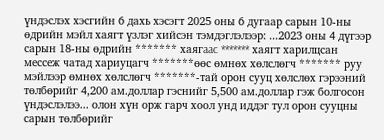үндэслэх хэсгийн 6 дахь хэсэгт 2025 оны 6 дугаар сарын 10-ны өдрийн мэйл хаягт үзлэг хийсэн тэмдэглэлээр: ...2023 оны 4 дүгээр сарын 18-ны өдрийн ******* хaягaac ******* xaягт харилцсан мессеж чатад хариуцагч *******өөс өмнөх хөлслөгч ******* руу мэйлээр өмнөх хөлслөгч *******-тай орон сууц хөлслөх гэрээний төлбөрийг 4,200 ам.доллар гэснийг 5,500 ам.доллар гэж болгосон үндэслэлээ... олон хүн орж гарч хоол унд иддэг тул орон сууцны сарын төлбөрийг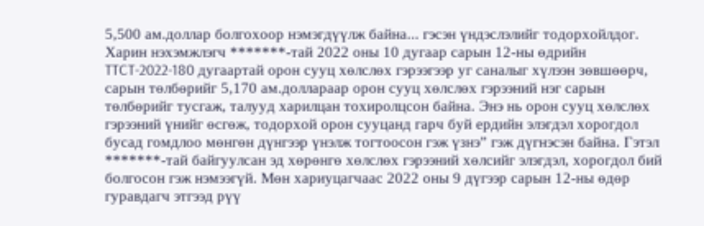5,500 ам.доллар болгохоор нэмэгдүүлж байна... гэсэн үндэслэлийг тодорхойлдог. Харин нэхэмжлэгч *******-тай 2022 оны 10 дугаар сарын 12-ны өдрийн TTCT-2022-180 дугаартай орон сууц хөлслөх гэрээгээр уг саналыг хүлээн зөвшөөрч, сарын төлбөрийг 5,170 ам.доллараар орон сууц хөлслөх гэрээний нэг сарын төлбөрийг тусгаж, талууд харилцан тохиролцсон байна. Энэ нь орон сууц хөлслөх гэрээний үнийг өсгөж, тодорхой орон сууцанд гарч буй ердийн элэгдэл хорогдол бусад гомдлоо мөнгөн дүнгээр үнэлж тогтоосон гэж үзнэ” гэж дүгнэсэн байна. Гэтэл *******-тай байгуулсан эд хөрөнгө хөлслөх гэрээний хөлсийг элэгдэл, хорогдол бий болгосон гэж нэмээгүй. Мөн хариуцагчаас 2022 оны 9 дүгээр сарын 12-ны өдөр гуравдагч этгээд рүү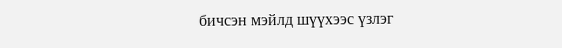бичсэн мэйлд шүүхээс үзлэг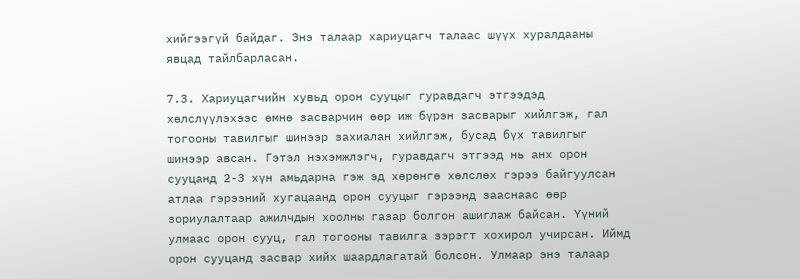хийгээгүй байдаг. Энэ талаар хариуцагч талаас шүүх хуралдааны явцад тайлбарласан.

7.3. Хариуцагчийн хувьд орон сууцыг гуравдагч этгээдэд хөлслүүлэхээс өмнө засварчин өөр иж бүрэн засварыг хийлгэж, гал тогооны тавилгыг шинээр захиалан хийлгэж, бусад бүх тавилгыг шинээр авсан. Гэтэл нэхэмжлэгч, гуравдагч этгээд нь анх орон сууцанд 2-3 хүн амьдарна гэж эд хөрөнгө хөлслөх гэрээ байгуулсан атлаа гэрээний хугацаанд орон сууцыг гэрээнд зааснаас өөр зориулалтаар ажилчдын хоолны газар болгон ашиглаж байсан. Үүний улмаас орон сууц, гал тогооны тавилга зэрэгт хохирол учирсан. Иймд орон сууцанд засвар хийх шаардлагатай болсон. Улмаар энэ талаар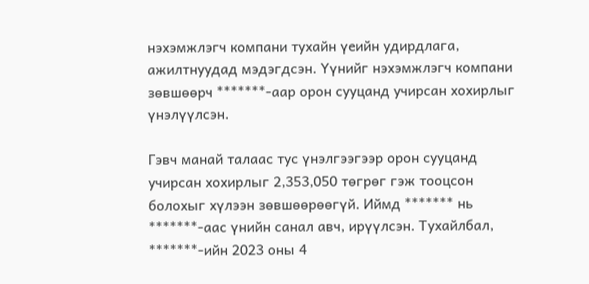нэхэмжлэгч компани тухайн үеийн удирдлага, ажилтнуудад мэдэгдсэн. Үүнийг нэхэмжлэгч компани зөвшөөрч *******-аар орон сууцанд учирсан хохирлыг үнэлүүлсэн.

Гэвч манай талаас тус үнэлгээгээр орон сууцанд учирсан хохирлыг 2,353,050 төгрөг гэж тооцсон болохыг хүлээн зөвшөөрөөгүй. Иймд ******* нь *******-аас үнийн санал авч, ирүүлсэн. Тухайлбал, *******-ийн 2023 оны 4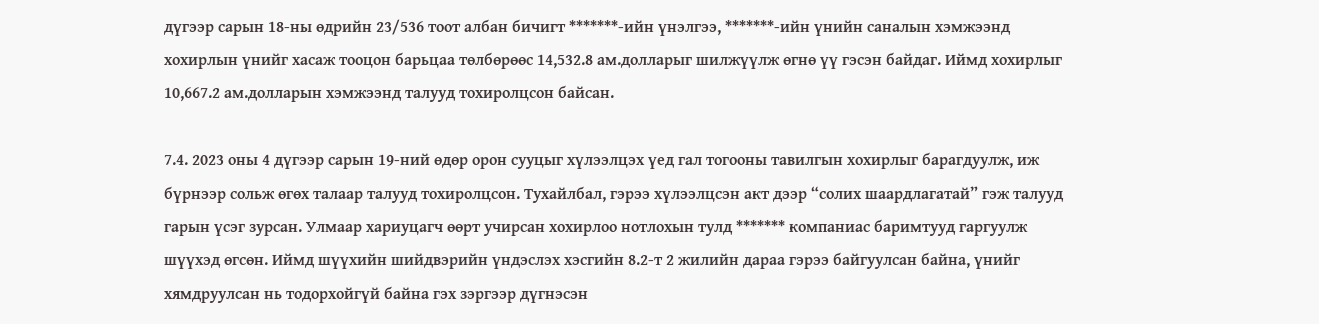дүгээр сарын 18-ны өдрийн 23/536 тоот албан бичигт *******-ийн үнэлгээ, *******-ийн үнийн саналын хэмжээнд хохирлын үнийг хасаж тооцон барьцаа төлбөрөөс 14,532.8 ам.долларыг шилжүүлж өгнө үү гэсэн байдаг. Иймд хохирлыг 10,667.2 ам.долларын хэмжээнд талууд тохиролцсон байсан.

7.4. 2023 оны 4 дүгээр сарын 19-ний өдөр орон сууцыг хүлээлцэх үед гал тогооны тавилгын хохирлыг барагдуулж, иж бүрнээр сольж өгөх талаар талууд тохиролцсон. Тухайлбал, гэрээ хүлээлцсэн акт дээр “солих шаардлагатай” гэж талууд гарын үсэг зурсан. Улмаар хариуцагч өөрт учирсан хохирлоо нотлохын тулд ******* компаниас баримтууд гаргуулж шүүхэд өгсөн. Иймд шүүхийн шийдвэрийн үндэслэх хэсгийн 8.2-т 2 жилийн дараа гэрээ байгуулсан байна, үнийг хямдруулсан нь тодорхойгүй байна гэх зэргээр дүгнэсэн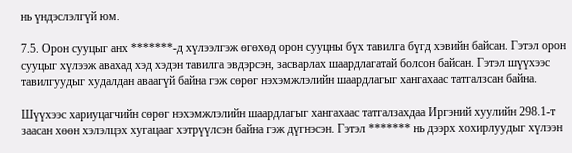нь үндэслэлгүй юм.

7.5. Орон сууцыг анх *******-д хүлээлгэж өгөхөд орон сууцны бүх тавилга бүгд хэвийн байсан. Гэтэл орон сууцыг хүлээж авахад хэд хэдэн тавилга эвдэрсэн, засварлах шаардлагатай болсон байсан. Гэтэл шүүхээс тавилгуудыг худалдан аваагүй байна гэж сөрөг нэхэмжлэлийн шаардлагыг хангахаас татгалзсан байна.

Шүүхээс хариуцагчийн сөрөг нэхэмжлэлийн шаардлагыг хангахаас татгалзахдаа Иргэний хуулийн 298.1-т заасан хөөн хэлэлцэх хугацааг хэтрүүлсэн байна гэж дүгнэсэн. Гэтэл ******* нь дээрх хохирлуудыг хүлээн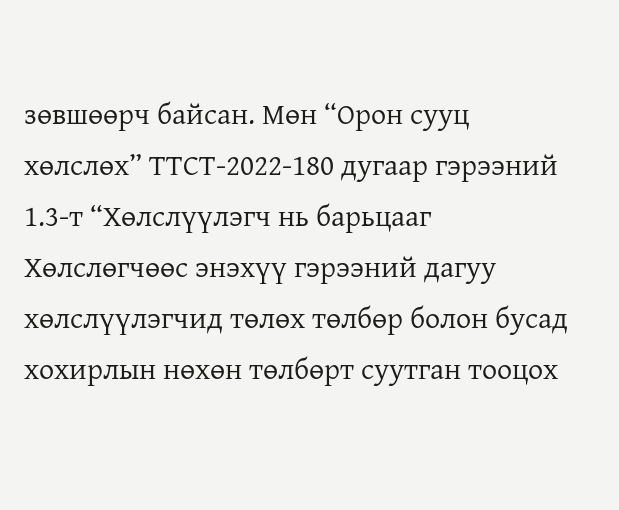зөвшөөрч байсан. Мөн “Орон сууц хөлслөх” ТТСТ-2022-180 дугаар гэрээний 1.3-т “Хөлслүүлэгч нь барьцааг Хөлслөгчөөс энэхүү гэрээний дагуу хөлслүүлэгчид төлөх төлбөр болон бусад хохирлын нөхөн төлбөрт суутган тооцох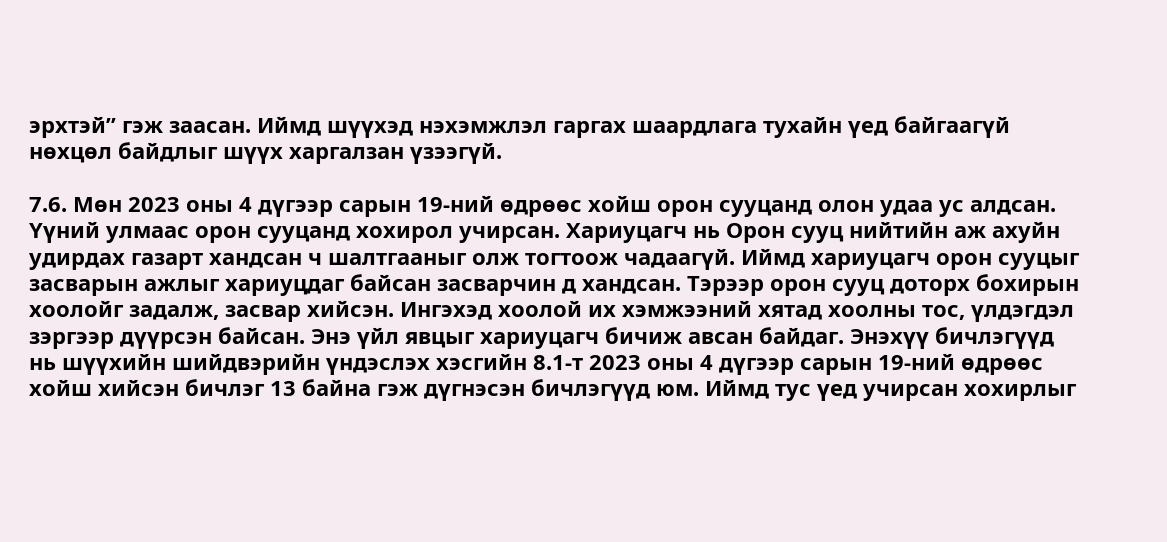эрхтэй” гэж заасан. Иймд шүүхэд нэхэмжлэл гаргах шаардлага тухайн үед байгаагүй нөхцөл байдлыг шүүх харгалзан үзээгүй.

7.6. Мөн 2023 оны 4 дүгээр сарын 19-ний өдрөөс хойш орон сууцанд олон удаа ус алдсан. Үүний улмаас орон сууцанд хохирол учирсан. Хариуцагч нь Орон сууц нийтийн аж ахуйн удирдах газарт хандсан ч шалтгааныг олж тогтоож чадаагүй. Иймд хариуцагч орон сууцыг засварын ажлыг хариуцдаг байсан засварчин д хандсан. Тэрээр орон сууц доторх бохирын хоолойг задалж, засвар хийсэн. Ингэхэд хоолой их хэмжээний хятад хоолны тос, үлдэгдэл зэргээр дүүрсэн байсан. Энэ үйл явцыг хариуцагч бичиж авсан байдаг. Энэхүү бичлэгүүд нь шүүхийн шийдвэрийн үндэслэх хэсгийн 8.1-т 2023 оны 4 дүгээр сарын 19-ний өдрөөс хойш хийсэн бичлэг 13 байна гэж дүгнэсэн бичлэгүүд юм. Иймд тус үед учирсан хохирлыг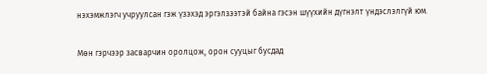нэхэмжлэгч учруулсан гэж үзэхэд эргэлзээтэй байна гэсэн шүүхийн дүгнэлт үндэслэлгүй юм.

Мөн гэрчээр засварчин оролцож, орон сууцыг бусдад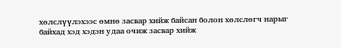хөлслүүлэхээс өмнө засвар хийж байсан болон хөлслөгч нарыг байхад хэд хэдэн удаа очиж засвар хийж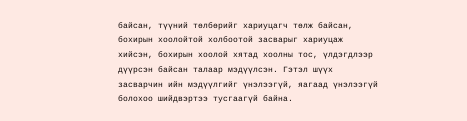байсан, түүний төлбөрийг хариуцагч төлж байсан, бохирын хоолойтой холбоотой засварыг хариуцаж хийсэн, бохирын хоолой хятад хоолны тос, үлдэгдлээр дүүрсэн байсан талаар мэдүүлсэн. Гэтэл шүүх засварчин ийн мэдүүлгийг үнэлээгүй, яагаад үнэлээгүй болохоо шийдвэртээ тусгаагүй байна.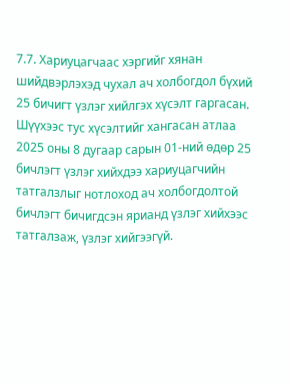7.7. Хариуцагчаас хэргийг хянан шийдвэрлэхэд чухал ач холбогдол бүхий 25 бичигт үзлэг хийлгэх хүсэлт гаргасан. Шүүхээс тус хүсэлтийг хангасан атлаа 2025 оны 8 дугаар сарын 01-ний өдөр 25 бичлэгт үзлэг хийхдээ хариуцагчийн татгалзлыг нотлоход ач холбогдолтой бичлэгт бичигдсэн ярианд үзлэг хийхээс татгалзаж, үзлэг хийгээгүй.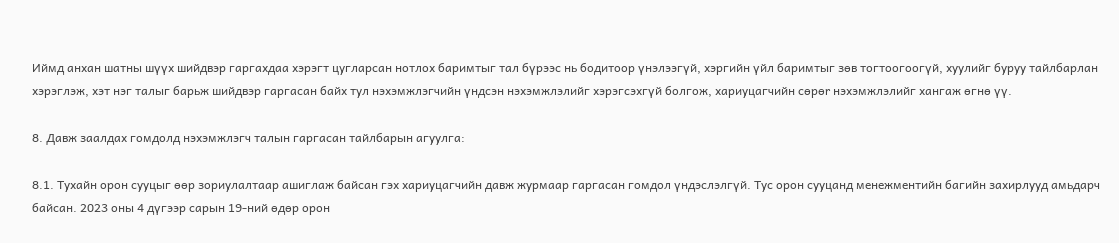Иймд анхан шатны шүүх шийдвэр гаргахдаа хэрэгт цугларсан нотлох баримтыг тал бүрээс нь бодитоор үнэлээгүй, хэргийн үйл баримтыг зөв тогтоогоогүй, хуулийг буруу тайлбарлан хэрэглэж, хэт нэг талыг барьж шийдвэр гаргасан байх тул нэхэмжлэгчийн үндсэн нэхэмжлэлийг хэрэгсэхгүй болгож, хариуцагчийн сөрөr нэхэмжлэлийг хангаж өгнө үү.

8. Давж заалдах гомдолд нэхэмжлэгч талын гаргасан тайлбарын агуулга:

8.1. Тухайн орон сууцыг өөр зориулалтаар ашиглаж байсан гэх хариуцагчийн давж журмаар гаргасан гомдол үндэслэлгүй. Тус орон сууцанд менежментийн багийн захирлууд амьдарч байсан. 2023 оны 4 дүгээр сарын 19-ний өдөр орон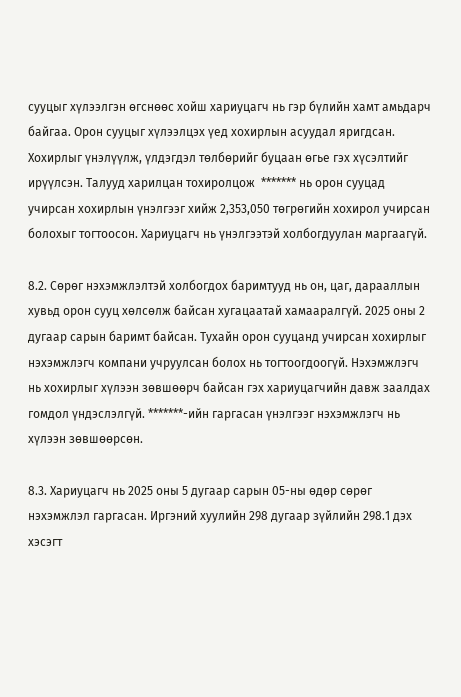сууцыг хүлээлгэн өгснөөс хойш хариуцагч нь гэр бүлийн хамт амьдарч байгаа. Орон сууцыг хүлээлцэх үед хохирлын асуудал яригдсан. Хохирлыг үнэлүүлж, үлдэгдэл төлбөрийг буцаан өгье гэх хүсэлтийг ирүүлсэн. Талууд харилцан тохиролцож  ******* нь орон сууцад учирсан хохирлын үнэлгээг хийж 2,353,050 төгрөгийн хохирол учирсан болохыг тогтоосон. Хариуцагч нь үнэлгээтэй холбогдуулан маргаагүй.

8.2. Сөрөг нэхэмжлэлтэй холбогдох баримтууд нь он, цаг, дарааллын хувьд орон сууц хөлсөлж байсан хугацаатай хамааралгүй. 2025 оны 2 дугаар сарын баримт байсан. Тухайн орон сууцанд учирсан хохирлыг нэхэмжлэгч компани учруулсан болох нь тогтоогдоогүй. Нэхэмжлэгч нь хохирлыг хүлээн зөвшөөрч байсан гэх хариуцагчийн давж заалдах гомдол үндэслэлгүй. *******-ийн гаргасан үнэлгээг нэхэмжлэгч нь хүлээн зөвшөөрсөн.

8.3. Хариуцагч нь 2025 оны 5 дугаар сарын 05-ны өдөр сөрөг нэхэмжлэл гаргасан. Иргэний хуулийн 298 дугаар зүйлийн 298.1 дэх хэсэгт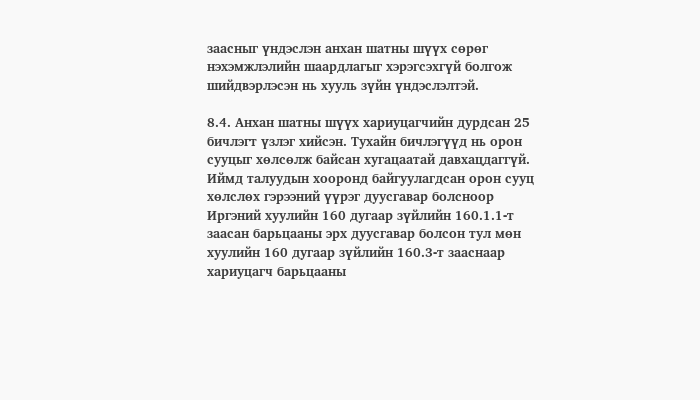заасныг үндэслэн анхан шатны шүүх сөрөг нэхэмжлэлийн шаардлагыг хэрэгсэхгүй болгож шийдвэрлэсэн нь хууль зүйн үндэслэлтэй.

8.4. Анхан шатны шүүх хариуцагчийн дурдсан 25 бичлэгт үзлэг хийсэн. Тухайн бичлэгүүд нь орон сууцыг хөлсөлж байсан хугацаатай давхацдаггүй. Иймд талуудын хооронд байгуулагдсан орон сууц хөлслөх гэрээний үүрэг дуусгавар болсноор Иргэний хуулийн 160 дугаар зүйлийн 160.1.1-т заасан барьцааны эрх дуусгавар болсон тул мөн хуулийн 160 дугаар зүйлийн 160.3-т зааснаар хариуцагч барьцааны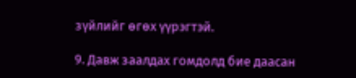зүйлийг өгөх үүрэгтэй.

9. Давж заалдах гомдолд бие даасан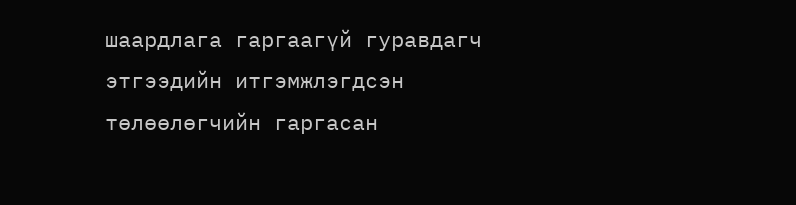шаардлага гаргаагүй гуравдагч этгээдийн итгэмжлэгдсэн төлөөлөгчийн гаргасан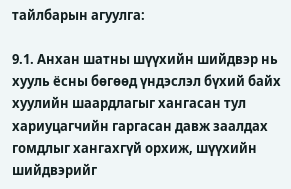тайлбарын агуулга:

9.1. Анхан шатны шүүхийн шийдвэр нь хууль ёсны бөгөөд үндэслэл бүхий байх хуулийн шаардлагыг хангасан тул хариуцагчийн гаргасан давж заалдах гомдлыг хангахгүй орхиж, шүүхийн шийдвэрийг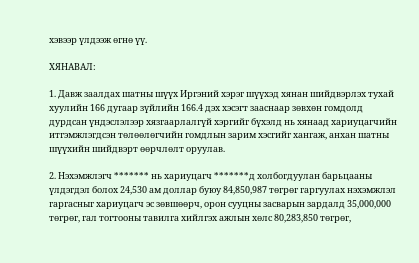хэвээр үлдээж өгнө үү.

ХЯНАВАЛ:

1. Давж заалдах шатны шүүх Иргэний хэрэг шүүхэд хянан шийдвэрлэх тухай хуулийн 166 дугаар зүйлийн 166.4 дэх хэсэгт зааснаар зөвхөн гомдолд дурдсан үндэслэлээр хязгаарлалгүй хэргийг бүхэлд нь хянаад хариуцагчийн итгэмжлэгдсэн төлөөлөгчийн гомдлын зарим хэсгийг хангаж, анхан шатны шүүхийн шийдвэрт өөрчлөлт оруулав.

2. Нэхэмжлэгч ******* нь хариуцагч *******д холбогдуулан барьцааны үлдэгдэл болох 24,530 ам доллар буюу 84,850,987 төгрөг гаргуулах нэхэмжлэл гаргасныг хариуцагч эс зөвшөөрч, орон сууцны засварын зардалд 35,000,000 төгрөг, гал тогтооны тавилга хийлгэх ажлын хөлс 80,283,850 төгрөг,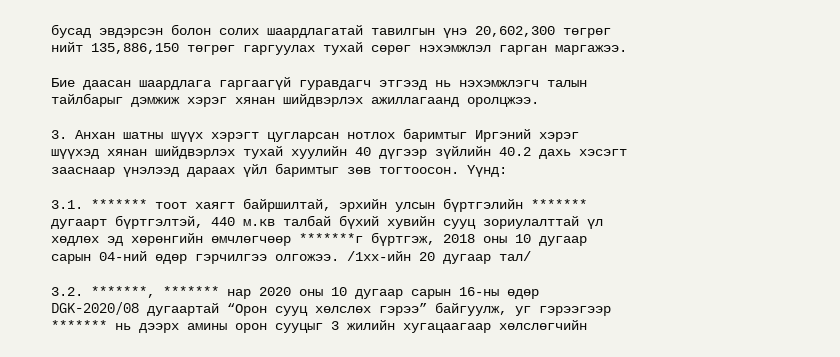бусад эвдэрсэн болон солих шаардлагатай тавилгын үнэ 20,602,300 төгрөг нийт 135,886,150 төгрөг гаргуулах тухай сөрөг нэхэмжлэл гарган маргажээ.

Бие даасан шаардлага гаргаагүй гуравдагч этгээд нь нэхэмжлэгч талын тайлбарыг дэмжиж хэрэг хянан шийдвэрлэх ажиллагаанд оролцжээ.

3. Анхан шатны шүүх хэрэгт цугларсан нотлох баримтыг Иргэний хэрэг шүүхэд хянан шийдвэрлэх тухай хуулийн 40 дүгээр зүйлийн 40.2 дахь хэсэгт зааснаар үнэлээд дараах үйл баримтыг зөв тогтоосон. Үүнд:

3.1. ******* тоот хаягт байршилтай, эрхийн улсын бүртгэлийн ******* дугаарт бүртгэлтэй, 440 м.кв талбай бүхий хувийн сууц зориулалттай үл хөдлөх эд хөрөнгийн өмчлөгчөөр *******г бүртгэж, 2018 оны 10 дугаар сарын 04-ний өдөр гэрчилгээ олгожээ. /1хх-ийн 20 дугаар тал/

3.2. *******, ******* нар 2020 оны 10 дугаар сарын 16-ны өдөр DGK-2020/08 дугаартай “Орон сууц хөлслөх гэрээ” байгуулж, уг гэрээгээр ******* нь дээрх амины орон сууцыг 3 жилийн хугацаагаар хөлслөгчийн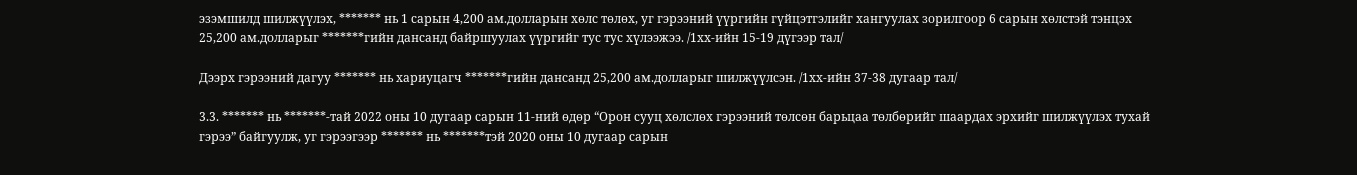эзэмшилд шилжүүлэх, ******* нь 1 сарын 4,200 ам.долларын хөлс төлөх, уг гэрээний үүргийн гүйцэтгэлийг хангуулах зорилгоор 6 сарын хөлстэй тэнцэх 25,200 ам.долларыг *******гийн дансанд байршуулах үүргийг тус тус хүлээжээ. /1хх-ийн 15-19 дүгээр тал/

Дээрх гэрээний дагуу ******* нь хариуцагч *******гийн дансанд 25,200 ам.долларыг шилжүүлсэн. /1хх-ийн 37-38 дугаар тал/

3.3. ******* нь *******-тай 2022 оны 10 дугаар сарын 11-ний өдөр “Орон сууц хөлслөх гэрээний төлсөн барьцаа төлбөрийг шаардах эрхийг шилжүүлэх тухай гэрээ” байгуулж, уг гэрээгээр ******* нь *******тэй 2020 оны 10 дугаар сарын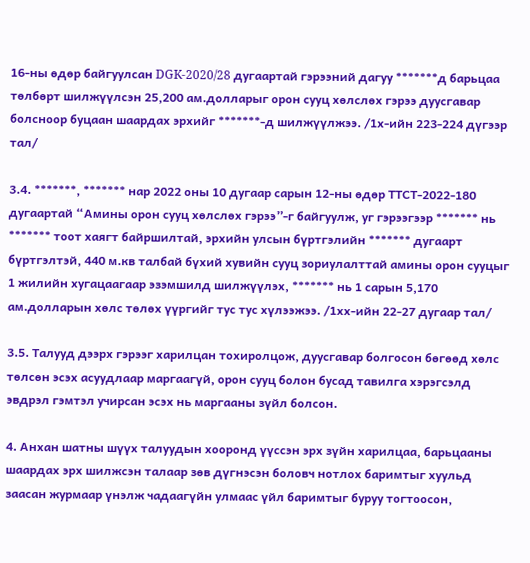16-ны өдөр байгуулсан DGK-2020/28 дугаартай гэрээний дагуу *******д барьцаа төлбөрт шилжүүлсэн 25,200 ам.долларыг орон сууц хөлслөх гэрээ дуусгавар болсноор буцаан шаардах эрхийг *******-д шилжүүлжээ. /1х-ийн 223-224 дүгээр тал/

3.4. *******, ******* нар 2022 оны 10 дугаар сарын 12-ны өдөр ТТСТ-2022-180 дугаартай “Амины орон сууц хөлслөх гэрээ”-г байгуулж, уг гэрээгээр ******* нь ******* тоот хаягт байршилтай, эрхийн улсын бүртгэлийн ******* дугаарт бүртгэлтэй, 440 м.кв талбай бүхий хувийн сууц зориулалттай амины орон сууцыг 1 жилийн хугацаагаар эзэмшилд шилжүүлэх, ******* нь 1 сарын 5,170 ам.долларын хөлс төлөх үүргийг тус тус хүлээжээ. /1хх-ийн 22-27 дугаар тал/

3.5. Талууд дээрх гэрээг харилцан тохиролцож, дуусгавар болгосон бөгөөд хөлс төлсөн эсэх асуудлаар маргаагүй, орон сууц болон бусад тавилга хэрэгсэлд эвдрэл гэмтэл учирсан эсэх нь маргааны зүйл болсон.

4. Анхан шатны шүүх талуудын хооронд үүссэн эрх зүйн харилцаа, барьцааны шаардах эрх шилжсэн талаар зөв дүгнэсэн боловч нотлох баримтыг хуульд заасан журмаар үнэлж чадаагүйн улмаас үйл баримтыг буруу тогтоосон,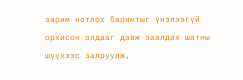зарим нотлох баримтыг үнэлээгүй орхисон алдааг давж заалдах шатны шүүхээс залруулж,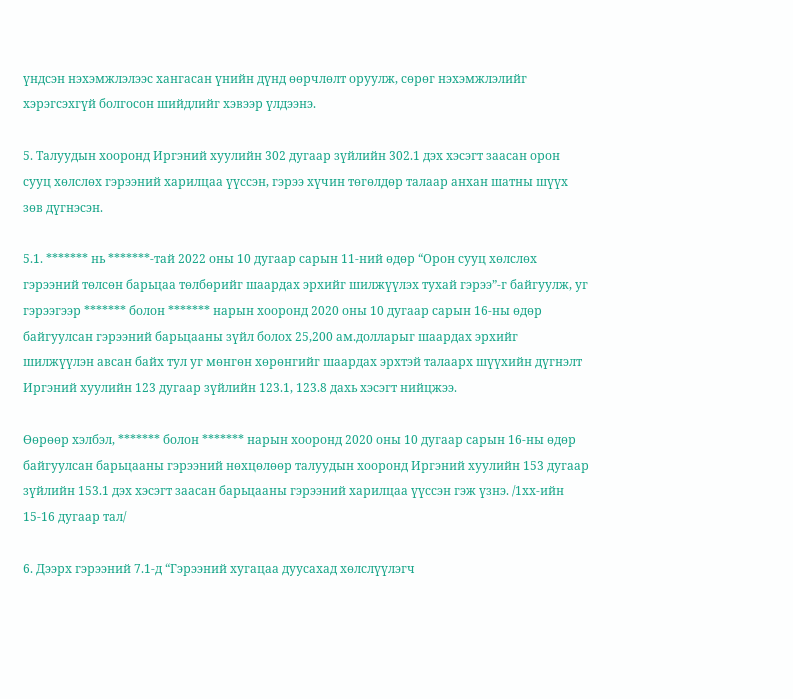үндсэн нэхэмжлэлээс хангасан үнийн дүнд өөрчлөлт оруулж, сөрөг нэхэмжлэлийг хэрэгсэхгүй болгосон шийдлийг хэвээр үлдээнэ.

5. Талуудын хооронд Иргэний хуулийн 302 дугаар зүйлийн 302.1 дэх хэсэгт заасан орон сууц хөлслөх гэрээний харилцаа үүссэн, гэрээ хүчин төгөлдөр талаар анхан шатны шүүх зөв дүгнэсэн.

5.1. ******* нь *******-тай 2022 оны 10 дугаар сарын 11-ний өдөр “Орон сууц хөлслөх гэрээний төлсөн барьцаа төлбөрийг шаардах эрхийг шилжүүлэх тухай гэрээ”-г байгуулж, уг гэрээгээр ******* болон ******* нарын хооронд 2020 оны 10 дугаар сарын 16-ны өдөр байгуулсан гэрээний барьцааны зүйл болох 25,200 ам.долларыг шаардах эрхийг шилжүүлэн авсан байх тул уг мөнгөн хөрөнгийг шаардах эрхтэй талаарх шүүхийн дүгнэлт Иргэний хуулийн 123 дугаар зүйлийн 123.1, 123.8 дахь хэсэгт нийцжээ.

Өөрөөр хэлбэл, ******* болон ******* нарын хооронд 2020 оны 10 дугаар сарын 16-ны өдөр байгуулсан барьцааны гэрээний нөхцөлөөр талуудын хооронд Иргэний хуулийн 153 дугаар зүйлийн 153.1 дэх хэсэгт заасан барьцааны гэрээний харилцаа үүссэн гэж үзнэ. /1хх-ийн 15-16 дугаар тал/

6. Дээрх гэрээний 7.1-д “Гэрээний хугацаа дуусахад хөлслүүлэгч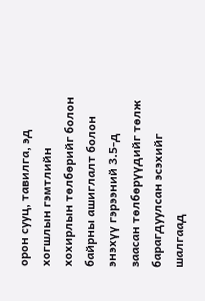орон сууц, тавилга, эд хогшлын гэмтлийн хохирлын төлбөрийг болон байрны ашиглалт болон энэхүү гэрээний 3.5-д заасан төлбөрүүдийг төлж барагдуулсан эсэхийг шалгаад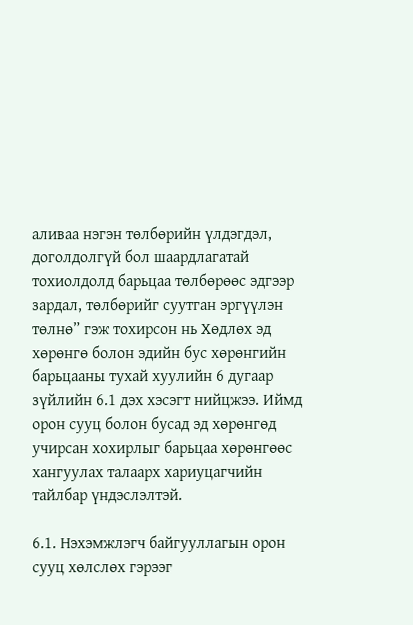аливаа нэгэн төлбөрийн үлдэгдэл, доголдолгүй бол шаардлагатай тохиолдолд барьцаа төлбөрөөс эдгээр зардал, төлбөрийг суутган эргүүлэн төлнө” гэж тохирсон нь Хөдлөх эд хөрөнгө болон эдийн бус хөрөнгийн барьцааны тухай хуулийн 6 дугаар зүйлийн 6.1 дэх хэсэгт нийцжээ. Иймд орон сууц болон бусад эд хөрөнгөд учирсан хохирлыг барьцаа хөрөнгөөс хангуулах талаарх хариуцагчийн тайлбар үндэслэлтэй.

6.1. Нэхэмжлэгч байгууллагын орон сууц хөлслөх гэрээг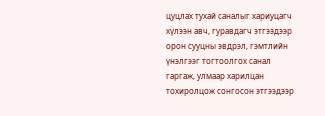цуцлах тухай саналыг хариуцагч хүлээн авч, гуравдагч этгээдээр орон сууцны эвдрэл, гэмтлийн үнэлгээг тогтоолгох санал гаргаж, улмаар харилцан тохиролцож сонгосон этгээдээр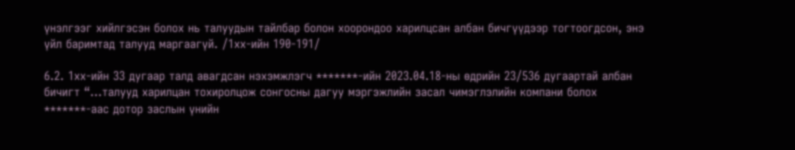үнэлгээг хийлгэсэн болох нь талуудын тайлбар болон хоорондоо харилцсан албан бичгүүдээр тогтоогдсон, энэ үйл баримтад талууд маргаагүй. /1хх-ийн 190-191/

6.2. 1хх-ийн 33 дугаар талд авагдсан нэхэмжлэгч *******-ийн 2023.04.18-ны өдрийн 23/536 дугаартай албан бичигт “...талууд харилцан тохиролцож сонгосны дагуу мэргэжлийн засал чимэглэлийн компани болох *******-аас дотор заслын үнийн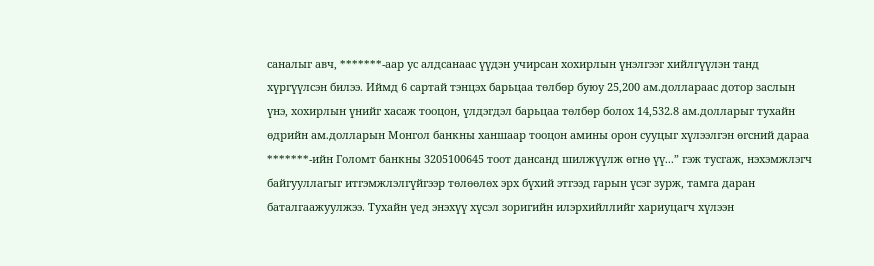саналыг авч, *******-аар ус алдсанаас үүдэн учирсан хохирлын үнэлгээг хийлгүүлэн танд хүргүүлсэн билээ. Иймд 6 сартай тэнцэх барьцаа төлбөр буюу 25,200 ам.доллараас дотор заслын үнэ, хохирлын үнийг хасаж тооцон, үлдэгдэл барьцаа төлбөр болох 14,532.8 ам.долларыг тухайн өдрийн ам.долларын Монгол банкны ханшаар тооцон амины орон сууцыг хүлээлгэн өгсний дараа *******-ийн Голомт банкны 3205100645 тоот дансанд шилжүүлж өгнө үү...” гэж тусгаж, нэхэмжлэгч байгууллагыг итгэмжлэлгүйгээр төлөөлөх эрх бүхий этгээд гарын үсэг зурж, тамга даран баталгаажуулжээ. Тухайн үед энэхүү хүсэл зоригийн илэрхийллийг хариуцагч хүлээн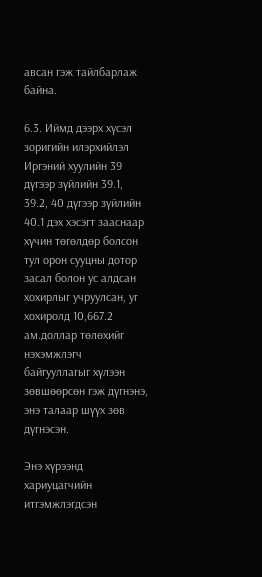авсан гэж тайлбарлаж байна.

6.3. Иймд дээрх хүсэл зоригийн илэрхийлэл Иргэний хуулийн 39 дүгээр зүйлийн 39.1, 39.2, 40 дүгээр зүйлийн 40.1 дэх хэсэгт зааснаар хүчин төгөлдөр болсон тул орон сууцны дотор засал болон ус алдсан хохирлыг учруулсан, уг хохиролд 10,667.2 ам.доллар төлөхийг нэхэмжлэгч байгууллагыг хүлээн зөвшөөрсөн гэж дүгнэнэ, энэ талаар шүүх зөв дүгнэсэн.

Энэ хүрээнд хариуцагчийн итгэмжлэгдсэн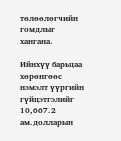төлөөлөгчийн гомдлыг хангана.

Ийнхүү барьцаа хөрөнгөөс нэмэлт үүргийн гүйцэтгэлийг 10,667.2 ам.долларын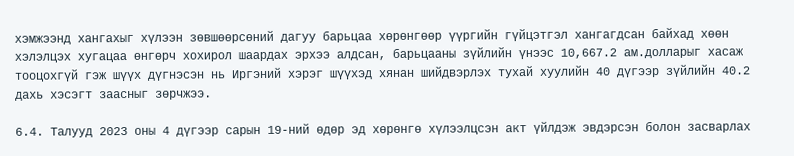хэмжээнд хангахыг хүлээн зөвшөөрсөний дагуу барьцаа хөрөнгөөр үүргийн гүйцэтгэл хангагдсан байхад хөөн хэлэлцэх хугацаа өнгөрч хохирол шаардах эрхээ алдсан, барьцааны зүйлийн үнээс 10,667.2 ам.долларыг хасаж тооцохгүй гэж шүүх дүгнэсэн нь Иргэний хэрэг шүүхэд хянан шийдвэрлэх тухай хуулийн 40 дүгээр зүйлийн 40.2 дахь хэсэгт заасныг зөрчжээ.

6.4. Талууд 2023 оны 4 дүгээр сарын 19-ний өдөр эд хөрөнгө хүлээлцсэн акт үйлдэж эвдэрсэн болон засварлах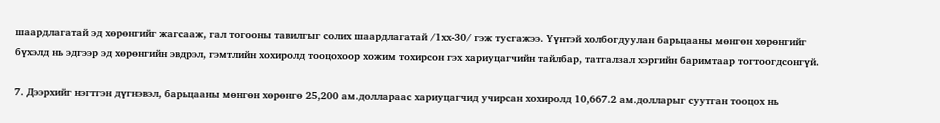шаардлагатай эд хөрөнгийг жагсааж, гал тогооны тавилгыг солих шаардлагатай /1хх-30/ гэж тусгажээ. Үүнтэй холбогдуулан барьцааны мөнгөн хөрөнгийг бүхэлд нь эдгээр эд хөрөнгийн эвдрэл, гэмтлийн хохиролд тооцохоор хожим тохирсон гэх хариуцагчийн тайлбар, татгалзал хэргийн баримтаар тогтоогдсонгүй.

7. Дээрхийг нэгтгэн дүгнэвэл, барьцааны мөнгөн хөрөнгө 25,200 ам.доллараас хариуцагчид учирсан хохиролд 10,667.2 ам.долларыг суутган тооцох нь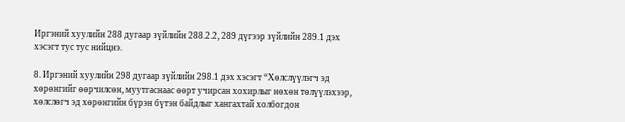Иргэний хуулийн 288 дугаар зүйлийн 288.2.2, 289 дүгээр зүйлийн 289.1 дэх хэсэгт тус тус нийцнэ.

8. Иргэний хуулийн 298 дугаар зүйлийн 298.1 дэх хэсэгт “Хөлслүүлэгч эд хөрөнгийг өөрчилсөн, муутгаснаас өөрт учирсан хохирлыг нөхөн төлүүлэхээр, хөлслөгч эд хөрөнгийн бүрэн бүтэн байдлыг хангахтай холбогдон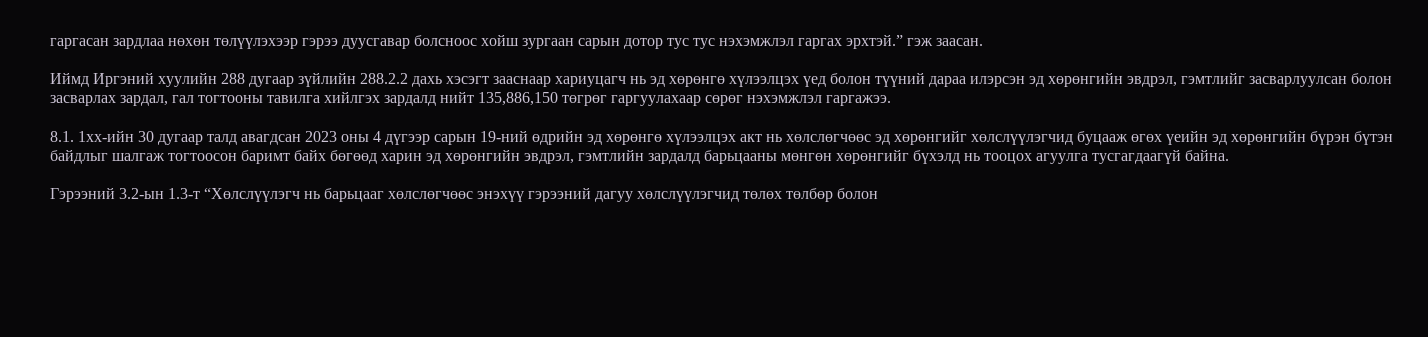гаргасан зардлаа нөхөн төлүүлэхээр гэрээ дуусгавар болсноос хойш зургаан сарын дотор тус тус нэхэмжлэл гаргах эрхтэй.” гэж заасан.

Иймд Иргэний хуулийн 288 дугаар зүйлийн 288.2.2 дахь хэсэгт зааснаар хариуцагч нь эд хөрөнгө хүлээлцэх үед болон түүний дараа илэрсэн эд хөрөнгийн эвдрэл, гэмтлийг засварлуулсан болон засварлах зардал, гал тогтооны тавилга хийлгэх зардалд нийт 135,886,150 төгрөг гаргуулахаар сөрөг нэхэмжлэл гаргажээ.

8.1. 1хх-ийн 30 дугаар талд авагдсан 2023 оны 4 дүгээр сарын 19-ний өдрийн эд хөрөнгө хүлээлцэх акт нь хөлслөгчөөс эд хөрөнгийг хөлслүүлэгчид буцааж өгөх үеийн эд хөрөнгийн бүрэн бүтэн байдлыг шалгаж тогтоосон баримт байх бөгөөд харин эд хөрөнгийн эвдрэл, гэмтлийн зардалд барьцааны мөнгөн хөрөнгийг бүхэлд нь тооцох агуулга тусгагдаагүй байна.

Гэрээний 3.2-ын 1.3-т “Хөлслүүлэгч нь барьцааг хөлслөгчөөс энэхүү гэрээний дагуу хөлслүүлэгчид төлөх төлбөр болон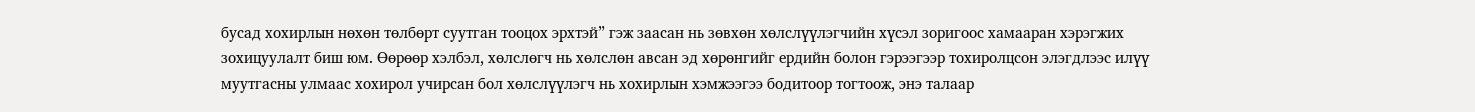бусад хохирлын нөхөн төлбөрт суутган тооцох эрхтэй” гэж заасан нь зөвхөн хөлслүүлэгчийн хүсэл зоригоос хамааран хэрэгжих зохицуулалт биш юм. Өөрөөр хэлбэл, хөлслөгч нь хөлслөн авсан эд хөрөнгийг ердийн болон гэрээгээр тохиролцсон элэгдлээс илүү муутгасны улмаас хохирол учирсан бол хөлслүүлэгч нь хохирлын хэмжээгээ бодитоор тогтоож, энэ талаар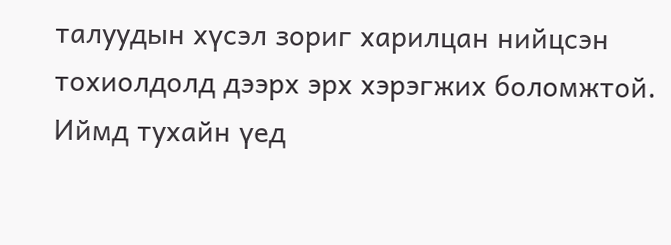талуудын хүсэл зориг харилцан нийцсэн тохиолдолд дээрх эрх хэрэгжих боломжтой. Иймд тухайн үед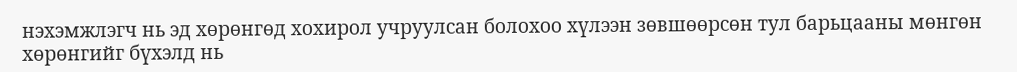нэхэмжлэгч нь эд хөрөнгөд хохирол учруулсан болохоо хүлээн зөвшөөрсөн тул барьцааны мөнгөн хөрөнгийг бүхэлд нь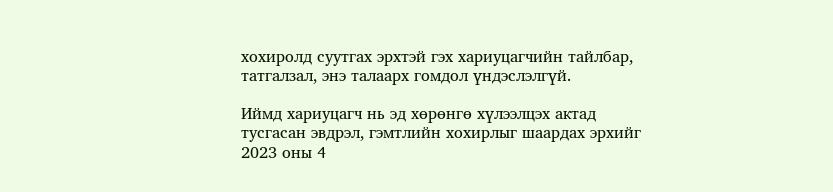хохиролд суутгах эрхтэй гэх хариуцагчийн тайлбар, татгалзал, энэ талаарх гомдол үндэслэлгүй.

Иймд хариуцагч нь эд хөрөнгө хүлээлцэх актад тусгасан эвдрэл, гэмтлийн хохирлыг шаардах эрхийг 2023 оны 4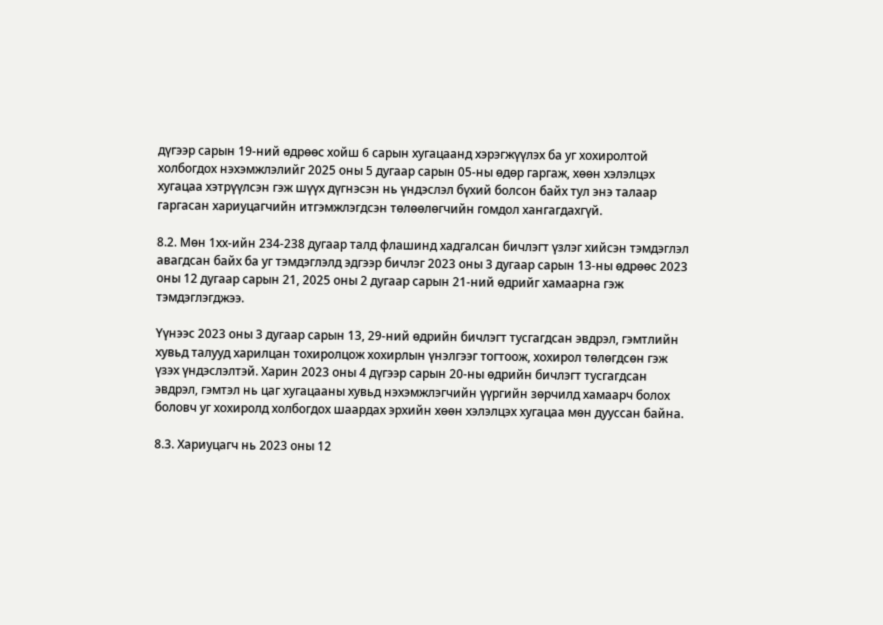дүгээр сарын 19-ний өдрөөс хойш 6 сарын хугацаанд хэрэгжүүлэх ба уг хохиролтой холбогдох нэхэмжлэлийг 2025 оны 5 дугаар сарын 05-ны өдөр гаргаж, хөөн хэлэлцэх хугацаа хэтрүүлсэн гэж шүүх дүгнэсэн нь үндэслэл бүхий болсон байх тул энэ талаар гаргасан хариуцагчийн итгэмжлэгдсэн төлөөлөгчийн гомдол хангагдахгүй.

8.2. Мөн 1хх-ийн 234-238 дугаар талд флашинд хадгалсан бичлэгт үзлэг хийсэн тэмдэглэл авагдсан байх ба уг тэмдэглэлд эдгээр бичлэг 2023 оны 3 дугаар сарын 13-ны өдрөөс 2023 оны 12 дугаар сарын 21, 2025 оны 2 дугаар сарын 21-ний өдрийг хамаарна гэж тэмдэглэгджээ.

Үүнээс 2023 оны 3 дугаар сарын 13, 29-ний өдрийн бичлэгт тусгагдсан эвдрэл, гэмтлийн хувьд талууд харилцан тохиролцож хохирлын үнэлгээг тогтоож, хохирол төлөгдсөн гэж үзэх үндэслэлтэй. Харин 2023 оны 4 дүгээр сарын 20-ны өдрийн бичлэгт тусгагдсан эвдрэл, гэмтэл нь цаг хугацааны хувьд нэхэмжлэгчийн үүргийн зөрчилд хамаарч болох боловч уг хохиролд холбогдох шаардах эрхийн хөөн хэлэлцэх хугацаа мөн дууссан байна.

8.3. Хариуцагч нь 2023 оны 12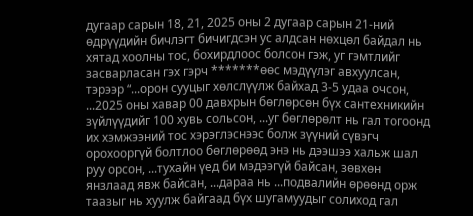дугаар сарын 18, 21, 2025 оны 2 дугаар сарын 21-ний өдрүүдийн бичлэгт бичигдсэн ус алдсан нөхцөл байдал нь хятад хоолны тос, бохирдлоос болсон гэж, уг гэмтлийг засварласан гэх гэрч *******өөс мэдүүлэг авхуулсан, тэрээр “...орон сууцыг хөлслүүлж байхад 3-5 удаа очсон, ...2025 оны хавар 00 давхрын бөглөрсөн бүх сантехникийн зүйлүүдийг 100 хувь сольсон, ...уг бөглөрөлт нь гал тогоонд их хэмжээний тос хэрэглэснээс болж зүүний сүвэгч орохооргүй болтлоо бөглөрөөд энэ нь дээшээ хальж шал руу орсон, ...тухайн үед би мэдээгүй байсан, зөвхөн янзлаад явж байсан, ...дараа нь ...подвалийн өрөөнд орж таазыг нь хуулж байгаад бүх шугамуудыг солиход гал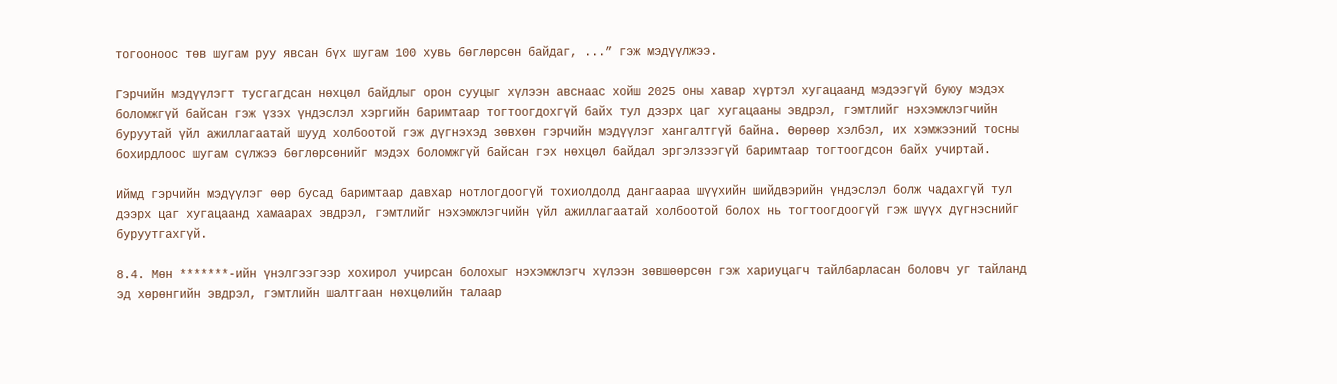тогооноос төв шугам руу явсан бүх шугам 100 хувь бөглөрсөн байдаг, ...” гэж мэдүүлжээ.

Гэрчийн мэдүүлэгт тусгагдсан нөхцөл байдлыг орон сууцыг хүлээн авснаас хойш 2025 оны хавар хүртэл хугацаанд мэдээгүй буюу мэдэх боломжгүй байсан гэж үзэх үндэслэл хэргийн баримтаар тогтоогдохгүй байх тул дээрх цаг хугацааны эвдрэл, гэмтлийг нэхэмжлэгчийн буруутай үйл ажиллагаатай шууд холбоотой гэж дүгнэхэд зөвхөн гэрчийн мэдүүлэг хангалтгүй байна. Өөрөөр хэлбэл, их хэмжээний тосны бохирдлоос шугам сүлжээ бөглөрсөнийг мэдэх боломжгүй байсан гэх нөхцөл байдал эргэлзээгүй баримтаар тогтоогдсон байх учиртай.

Иймд гэрчийн мэдүүлэг өөр бусад баримтаар давхар нотлогдоогүй тохиолдолд дангаараа шүүхийн шийдвэрийн үндэслэл болж чадахгүй тул дээрх цаг хугацаанд хамаарах эвдрэл, гэмтлийг нэхэмжлэгчийн үйл ажиллагаатай холбоотой болох нь тогтоогдоогүй гэж шүүх дүгнэснийг буруутгахгүй.

8.4. Мөн *******-ийн үнэлгээгээр хохирол учирсан болохыг нэхэмжлэгч хүлээн зөвшөөрсөн гэж хариуцагч тайлбарласан боловч уг тайланд эд хөрөнгийн эвдрэл, гэмтлийн шалтгаан нөхцөлийн талаар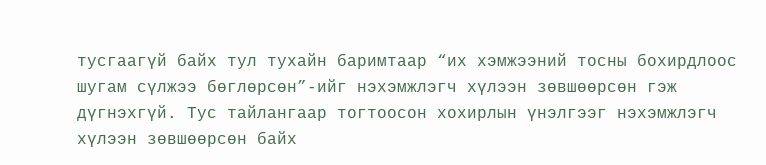тусгаагүй байх тул тухайн баримтаар “их хэмжээний тосны бохирдлоос шугам сүлжээ бөглөрсөн”-ийг нэхэмжлэгч хүлээн зөвшөөрсөн гэж дүгнэхгүй. Тус тайлангаар тогтоосон хохирлын үнэлгээг нэхэмжлэгч хүлээн зөвшөөрсөн байх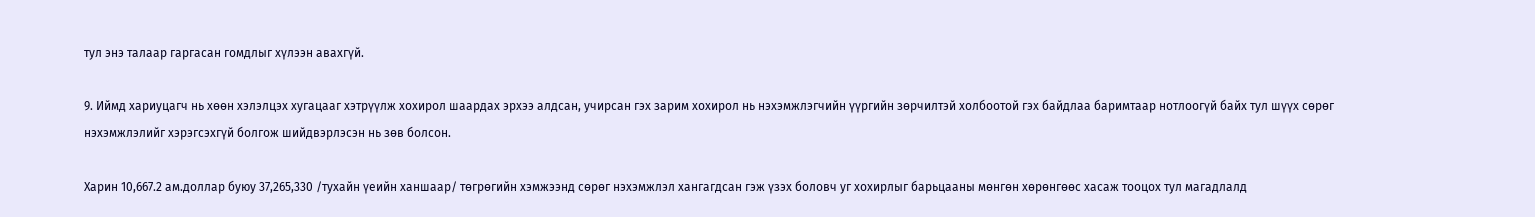тул энэ талаар гаргасан гомдлыг хүлээн авахгүй.

9. Иймд хариуцагч нь хөөн хэлэлцэх хугацааг хэтрүүлж хохирол шаардах эрхээ алдсан, учирсан гэх зарим хохирол нь нэхэмжлэгчийн үүргийн зөрчилтэй холбоотой гэх байдлаа баримтаар нотлоогүй байх тул шүүх сөрөг нэхэмжлэлийг хэрэгсэхгүй болгож шийдвэрлэсэн нь зөв болсон.

Харин 10,667.2 ам.доллар буюу 37,265,330 /тухайн үеийн ханшаар/ төгрөгийн хэмжээнд сөрөг нэхэмжлэл хангагдсан гэж үзэх боловч уг хохирлыг барьцааны мөнгөн хөрөнгөөс хасаж тооцох тул магадлалд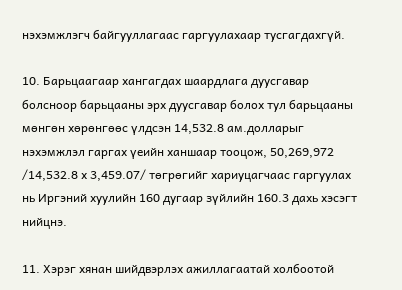нэхэмжлэгч байгууллагаас гаргуулахаар тусгагдахгүй.

10. Барьцаагаар хангагдах шаардлага дуусгавар болсноор барьцааны эрх дуусгавар болох тул барьцааны мөнгөн хөрөнгөөс үлдсэн 14,532.8 ам.долларыг нэхэмжлэл гаргах үеийн ханшаар тооцож, 50,269,972 /14,532.8 х 3,459.07/ төгрөгийг хариуцагчаас гаргуулах нь Иргэний хуулийн 160 дугаар зүйлийн 160.3 дахь хэсэгт нийцнэ.

11. Хэрэг хянан шийдвэрлэх ажиллагаатай холбоотой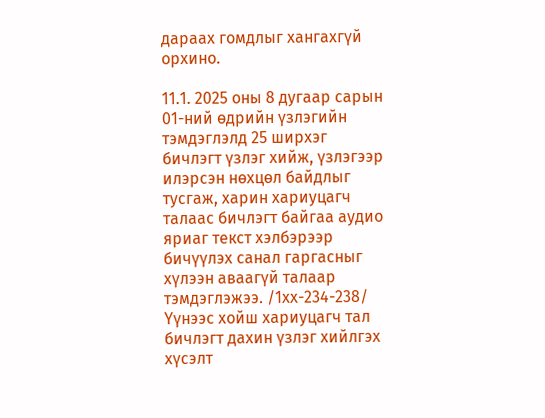дараах гомдлыг хангахгүй орхино.

11.1. 2025 оны 8 дугаар сарын 01-ний өдрийн үзлэгийн тэмдэглэлд 25 ширхэг бичлэгт үзлэг хийж, үзлэгээр илэрсэн нөхцөл байдлыг тусгаж, харин хариуцагч талаас бичлэгт байгаа аудио яриаг текст хэлбэрээр бичүүлэх санал гаргасныг хүлээн аваагүй талаар тэмдэглэжээ. /1хх-234-238/ Үүнээс хойш хариуцагч тал бичлэгт дахин үзлэг хийлгэх хүсэлт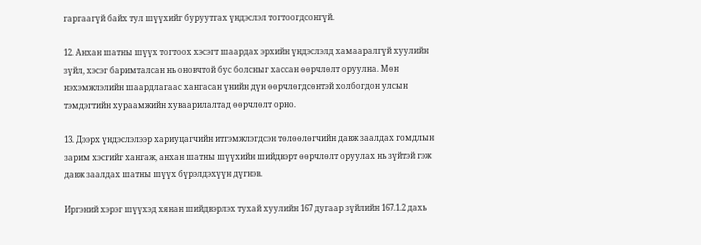гаргаагүй байх тул шүүхийг буруутгах үндэслэл тогтоогдсонгүй.

12. Анхан шатны шүүх тогтоох хэсэгт шаардах эрхийн үндэслэлд хамааралгүй хуулийн зүйл, хэсэг баримталсан нь оновчтой бус болсныг хассан өөрчлөлт оруулна. Мөн нэхэмжлэлийн шаардлагаас хангасан үнийн дүн өөрчлөгдсөнтэй холбогдон улсын тэмдэгтийн хураамжийн хуваарилалтад өөрчлөлт орно.

13. Дээрх үндэслэлээр хариуцагчийн итгэмжлэгдсэн төлөөлөгчийн давж заалдах гомдлын зарим хэсгийг хангаж, анхан шатны шүүхийн шийдвэрт өөрчлөлт оруулах нь зүйтэй гэж давж заалдах шатны шүүх бүрэлдэхүүн дүгнэв.

Иргэний хэрэг шүүхэд хянан шийдвэрлэх тухай хуулийн 167 дугаар зүйлийн 167.1.2 дахь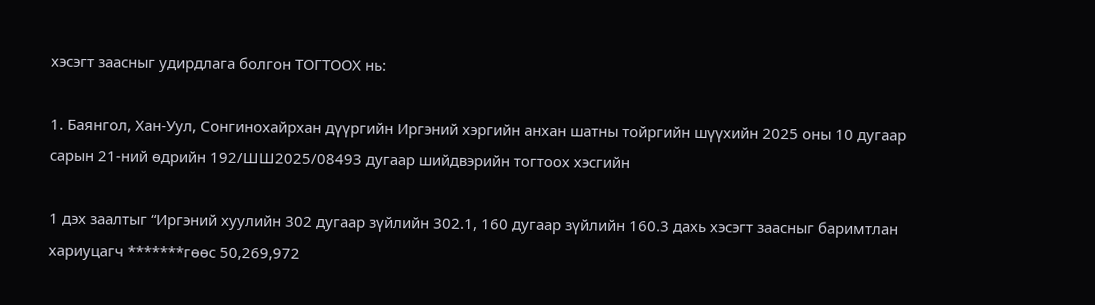хэсэгт заасныг удирдлага болгон ТОГТООХ нь:

1. Баянгол, Хан-Уул, Сонгинохайрхан дүүргийн Иргэний хэргийн анхан шатны тойргийн шүүхийн 2025 оны 10 дугаар сарын 21-ний өдрийн 192/ШШ2025/08493 дугаар шийдвэрийн тогтоох хэсгийн

1 дэх заалтыг “Иргэний хуулийн 302 дугаар зүйлийн 302.1, 160 дугаар зүйлийн 160.3 дахь хэсэгт заасныг баримтлан хариуцагч *******гөөс 50,269,972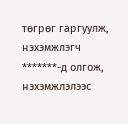төгрөг гаргуулж, нэхэмжлэгч *******-д олгож, нэхэмжлэлээс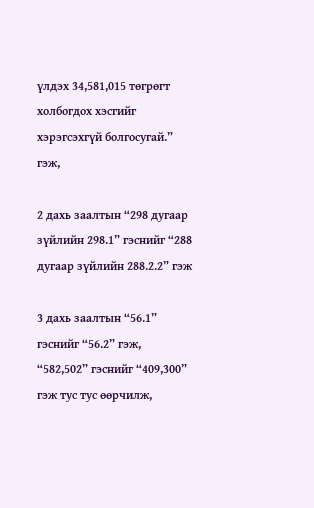үлдэх 34,581,015 төгрөгт холбогдох хэсгийг хэрэгсэхгүй болгосугай.” гэж,

2 дахь заалтын “298 дугаар зүйлийн 298.1” гэснийг “288 дугаар зүйлийн 288.2.2” гэж

3 дахь заалтын “56.1” гэснийг “56.2” гэж, “582,502” гэснийг “409,300” гэж тус тус өөрчилж,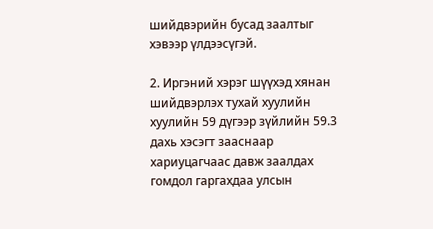шийдвэрийн бусад заалтыг хэвээр үлдээсүгэй.

2. Иргэний хэрэг шүүхэд хянан шийдвэрлэх тухай хуулийн хуулийн 59 дүгээр зүйлийн 59.3 дахь хэсэгт зааснаар хариуцагчаас давж заалдах гомдол гаргахдаа улсын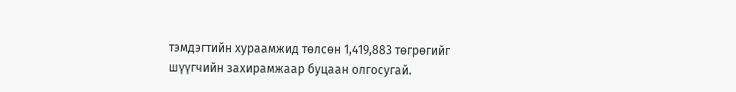тэмдэгтийн хураамжид төлсөн 1,419,883 төгрөгийг шүүгчийн захирамжаар буцаан олгосугай.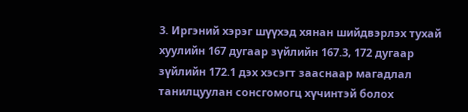3. Иргэний хэрэг шүүхэд хянан шийдвэрлэх тухай хуулийн 167 дугаар зүйлийн 167.3, 172 дугаар зүйлийн 172.1 дэх хэсэгт зааснаар магадлал танилцуулан сонсгомогц хүчинтэй болох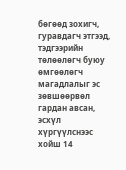бөгөөд зохигч, гуравдагч этгээд, тэдгээрийн төлөөлөгч буюу өмгөөлөгч магадлалыг эс зөвшөөрвөл гардан авсан, эсхүл хүргүүлснээс хойш 14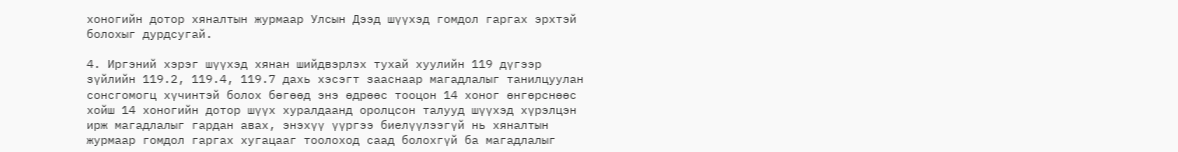хоногийн дотор хяналтын журмаар Улсын Дээд шүүхэд гомдол гаргах эрхтэй болохыг дурдсугай.

4. Иргэний хэрэг шүүхэд хянан шийдвэрлэх тухай хуулийн 119 дүгээр зүйлийн 119.2, 119.4, 119.7 дахь хэсэгт зааснаар магадлалыг танилцуулан сонсгомогц хүчинтэй болох бөгөөд энэ өдрөөс тооцон 14 хоног өнгөрснөөс хойш 14 хоногийн дотор шүүх хуралдаанд оролцсон талууд шүүхэд хүрэлцэн ирж магадлалыг гардан авах, энэхүү үүргээ биелүүлээгүй нь хяналтын журмаар гомдол гаргах хугацааг тоолоход саад болохгүй ба магадлалыг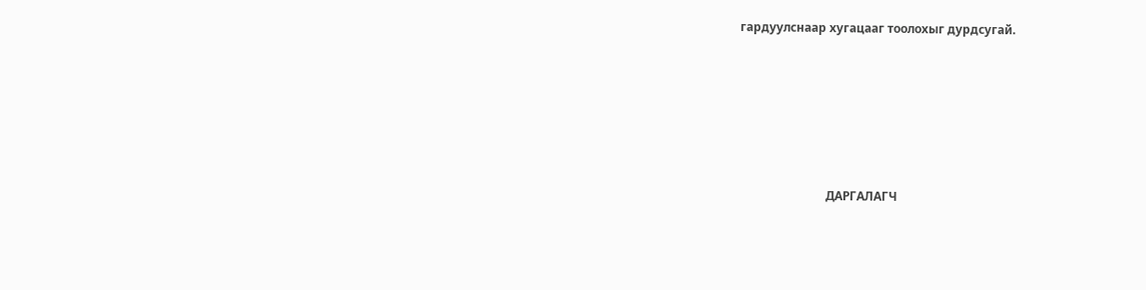гардуулснаар хугацааг тоолохыг дурдсугай.







                             ДАРГАЛАГЧ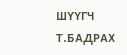ШҮҮГЧ                                             Т.БАДРАХ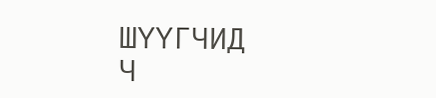ШҮҮГЧИД                                             Ч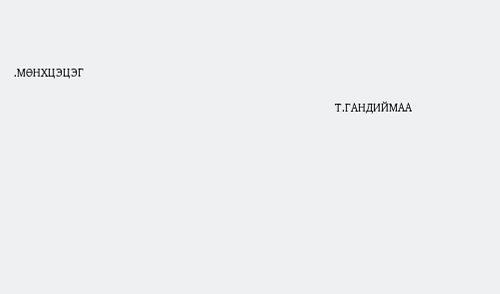.МӨНХЦЭЦЭГ

                                                                                                           Т.ГАНДИЙМАА